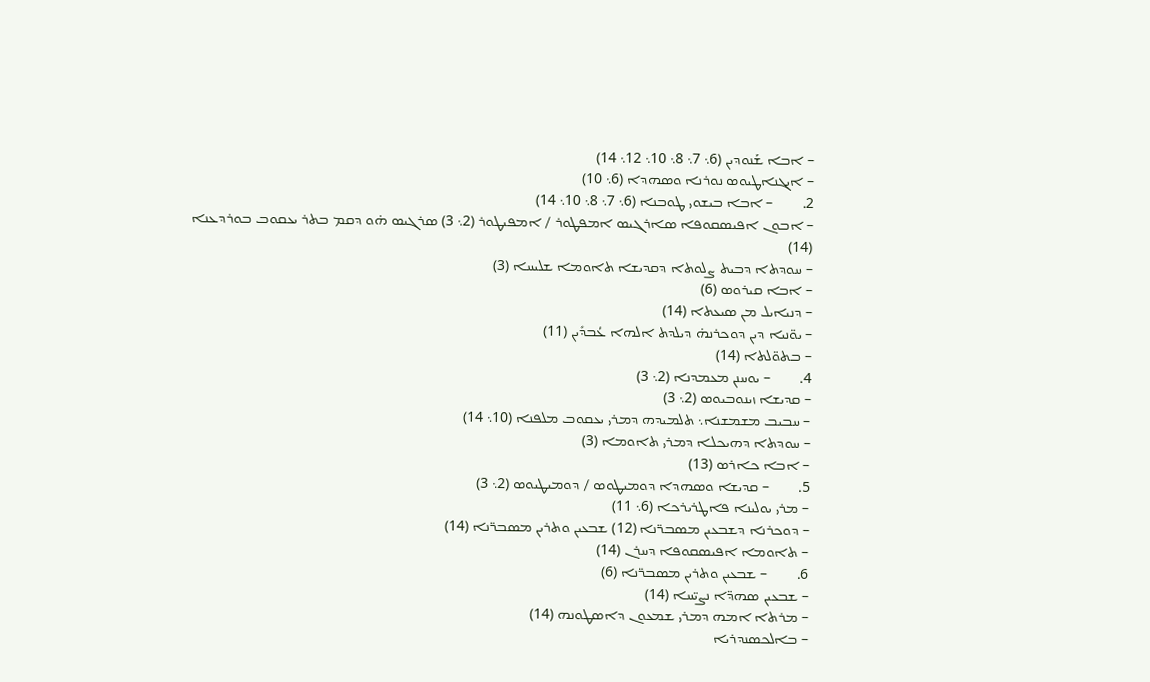– ܐܒܐ ܫܰܢܘܕܝܢ (6܆ 7܆ 8܆ 10܆ 12܆ 14)
– ܐܝܓܢܐܛܝܘܣ ܢܘܪܢܐ ܘܣܗܕܐ (6܆ 10)
2.        – ܐܒܐ ܒܝܫܘܝ ܛܘܒܢܐ (6܆ 7܆ 8܆ 10܆ 14)
– ܐܒܘܢ ܐܦܝܣܩܘܦܐ ܣܐܪܓܝܣ ܐܡܦܛܘܪ / ܐܡܦܝܛܘܪ (2܆ 3) ܣܪܓܝܣ ܗ̇ܘ ܕܩܡ ܒܬܪ ܝܥܩܘܒ ܒܘܪܕܥܢܐ (14)
– ܚܘܕܬܐ ܕܒܝܬ ܨܠܘܬܐ ܕܩܕܝܫܐ ܬܐܘܡܐ ܫܠܝܚܐ (3)
– ܐܒܐ ܩܝܪܘܣ (6)
– ܕܢܝܐܝܠ ܡܢ ܣܝܥܬܐ (14)
– ܝܘ̈ܢܝܐ ܕܝܢ ܕܘܟܪܢܗ̇ ܕܝܠܕܬ ܐܠܗܐ ܥܳܒܕܺܝܢ (11)
– ܒܬܘ̈ܠܬܐ (14)
4.        – ܝܘܚܢܢ ܡܥܡܕܢܐ (2܆ 3)
– ܩܕܝܫܐ ܙܝܢܘܒܝܘܣ (2܆ 3)
– ܚܒܝܒ ܡܫܡܫܢܐ܆ ܬܠܡܝܕܗ ܕܡܪܝ ܝܥܩܘܒ ܡܠܦܢܐ (10܆ 14)
– ܚܘܕܬܐ ܕܗܝܟܠܐ ܕܡܪܝ ܬܐܘܡܐ (3)
– ܐܒܐ ܟܐܪܣ (13)
5.        – ܩܕܝܫܐ ܘܣܗܕܐ ܕܘܡܝܛܘܣ / ܕܘܡܝܛܝܘܣ (2܆ 3)
– ܡܪܝ ܝܘܠܝܢܐ ܦܐܛܪܝܪܟܐ (6܆ 11)
– ܕܘܟܪܢܐ ܕܫܒܥܝܢ ܡܣܒܪ̈ܢܐ (12) ܫܒܥܝܢ ܘܬܪܝܢ ܡܣܒܪ̈ܢܐ (14)
– ܬܐܘܡܐ ܐܦܝܣܩܘܦܐ ܕܚܪܢ (14)
6.        – ܫܒܥܝܢ ܘܬܪܝܢ ܡܣܒܪ̈ܢܐ (6)
– ܫܒܥܝܢ ܣܗܕ̈ܐ ܢܨܝ̈ܚܐ (14)
– ܡܪܬܐ ܐܡܗ ܕܡܪܝ ܫܡܥܘܢ ܕܐܣܛܘܢܗ (14)
– ܒܐܠܟܣܢܕܪܝܐ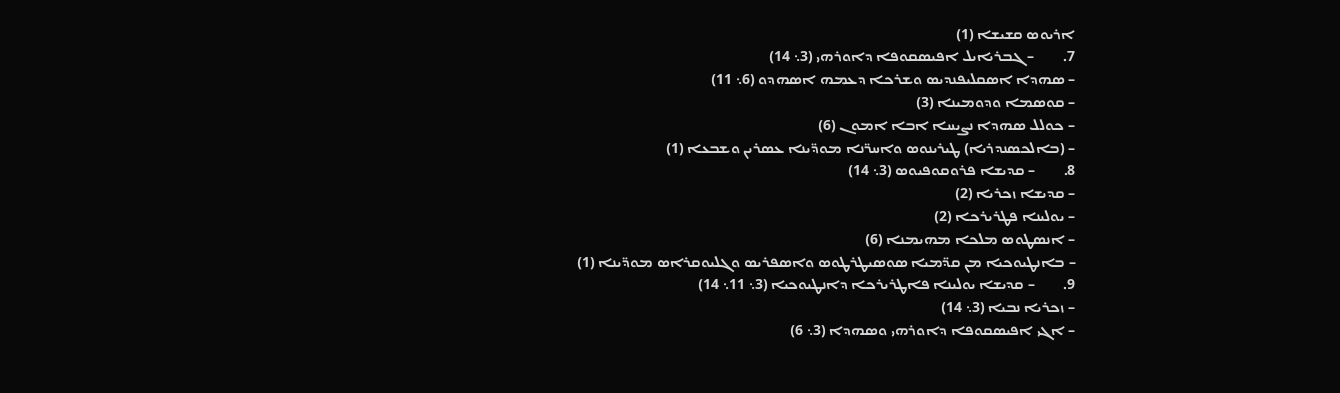ܐܪܝܘܣ ܩܫܝܫܐ (1)
7.        – ܓܒܪܝܐܝܠ ܐܦܝܣܩܘܦܐ ܕܐܘܪܗܝ (3܆ 14)
– ܣܗܕܐ ܐܣܩܠܝܦܢܕܝܣ ܘܫܪܟܐ ܕܥܡܗ ܐܣܗܕܘ (6܆ 11)
– ܩܘܣܡܐ ܘܕܘܡܝܢܐ (3)
– ܟܘܠܠ ܣܗܕܐ ܢܨܝܚܐ ܐܒܐ ܐܡܘܢ (6)
– (ܒܐܠܟܣܢܕܪܝܐ) ܛܝܪܝܢܘܣ ܘܐܚܪ̈ܢܐ ܡܘܕ̈ܝܢܐ ܥܣܪܝܢ ܘܫܒܥܐ (1)
8.        – ܩܕܝܫܐ ܦܪܘܩܘܦܝܘܣ (3܆ 14)
– ܩܕܝܫܐ ܙܟܪܝܐ (2)
– ܝܘܠܝܢܐ ܦܛܪܝܪܟܐ (2)
– ܐܢܣܛܘܣ ܡܠܟܐ ܡܗܝܡܢܐ (6)
– ܒܐܢܛܝܘܟܝܐ ܡܢ ܩܕ̈ܡܝܐ ܣܘܣܝܛܪܛܘܣ ܘܐܣܦܪܝܣ ܘܓܠܝܘܩܪܐܣ ܡܘܕ̈ܝܢܐ (1)
9.        – ܩܕܝܫܐ ܝܘܠܝܢܐ ܦܐܛܪܝܪܟܐ ܕܐܢܛܝܘܟܝܐ (3܆ 11܆ 14)
– ܙܟܪܝܐ ܢܒܝܐ (3܆ 14)
– ܐܓܝ ܐܦܝܣܩܘܦܐ ܕܐܘܪܗܝ ܘܣܗܕܐ (3܆ 6)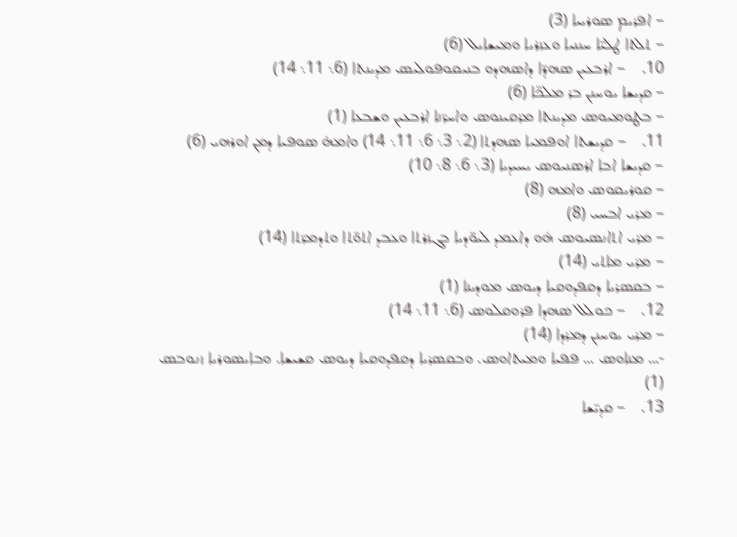– ܐܦܪܝܡ ܣܘܪܝܝܐ (3)
– ܬܠܬܐ ܛܠܝ̈ܐ ܚܢܢܝܐ ܘܥܙܪܝܐ ܘܡܝܫܐܝܠ (6)
10.    – ܐܪܒܥܝܢ ܣܗܕ̈ܐ ܕܐܣܗܕܘ ܒܢܝܩܘܦܘܠܝܣ ܡܕܝܢܬܐ (6܆ 11܆ 14)
– ܩܕܝܫܐ ܝܘܚܢܢ ܒܪ ܡܠܟ̈ܐ (6)
– ܒܛܘܡܝܘܣ ܡܕܝܢܬܐ ܡܪܩܝܢܘܣ ܘܐܚܪ̈ܢܐ ܐܪܒܥܝܢ ܘܫܒܥܐ (1)
11.    – ܩܕܝܫܬܐ ܐܘܦܡܝܐ ܣܗܕܬܐ (2܆ 3܆ 6܆ 11܆ 14) ܘܐܡܗ̇ ܣܘܦܝܐ ܕܡܢ ܐܘܪܗܝ (6)
– ܩܕܝܫܐ ܐܒܐ ܐܪܣܢܝܘܣ ܝܚܝܕܝܐ (3܆ 6܆ 8܆ 10)
– ܩܘܪܝܩܘܣ ܘܐܡܗ (8)
– ܡܪܝ ܐܒܚܝ (8)
– ܡܪܝ ܐܬܐܢܣܝܘܣ ܗ̇ܘ ܕܐܥܡܕ ܠܝܘ̈ܕܝܐ ܒܓܙܪܬܐ ܘܥܒܕ ܐܬܘ̈ܬܐ ܘܬܕܡܪ̈ܬܐ (14)
– ܡܪܝ ܡܐܬܝ (14)
– ܒܩܣܪܝܐ ܕܩܦܕܘܩܝܐ ܕܝܘܣ ܡܘܕܝܢܐ (1)
12.    – ܟܘܠܠ ܣܗܕܐ ܦܪܘܩܠܘܣ (6܆ 11܆ 14)
– ܡܪܝ ܝܘܚܢܢ ܕܡܪܕܐ (14)
-… ܡܢܐܘܣ … ܦܦܝܐ ܘܡܝܬܐܘܣ. ܘܒܩܣܪܝܐ ܕܩܦܕܘܩܝܐ ܕܝܘܣ ܩܫܝܫܐ. ܘܒܐܝܣܘܪܝܐ ܙܢܘܒܣ (1)
13.    – ܩܕܝ̈ܫܐ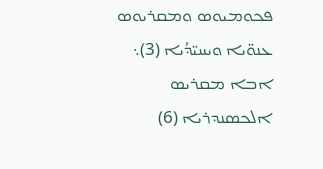ܦܟܘܡܝܘܣ ܘܡܩܪܝܘܣ ܥܢܘ̈ܝܐ ܘܝܚܝ̈ܕܳܝܐ (3)܆ ܐܒܐ ܡܩܪܝܣ ܐܠܟܣܢܕܪܝܐ (6)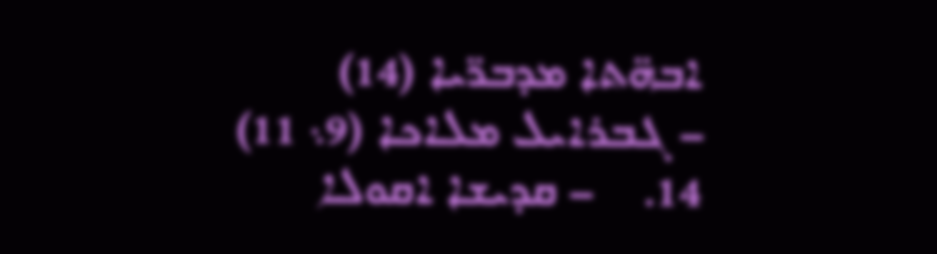ܐܒܗ̈ܬܐ ܡܕܒܪ̈ܝܐ (14)
– ܓܒܪܐܝܠ ܡܠܐܟܐ (9܆ 11)
14.    – ܩܕܝܫܐ ܐܩܘܠܐ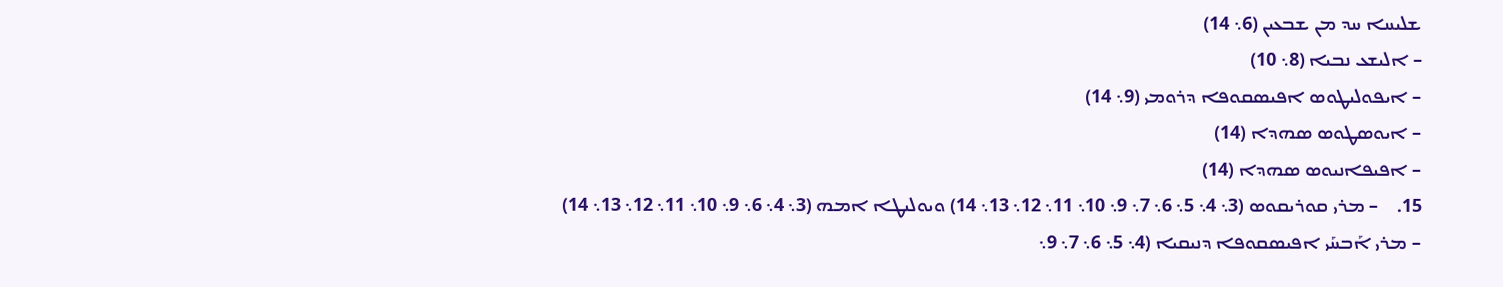ܫܠܝܚܐ ܚܕ ܡܢ ܫܒܥܝܢ (6܆ 14)
– ܐܠܝܫܥ ܢܒܝܐ (8܆ 10)
– ܐܝܦܘܠܝܛܘܣ ܐܦܝܣܩܘܦܐ ܕܪܘܡܝ (9܆ 14)
– ܐܝܘܣܛܘܣ ܣܗܕܐ (14)
– ܐܦܝܦܐܢܝܘܣ ܣܗܕܐ (14)
15.    – ܡܪܝ ܩܘܪܝܩܘܣ (3܆ 4܆ 5܆ 6܆ 7܆ 9܆ 10܆ 11܆ 12܆ 13܆ 14) ܘܝܘܠܝܛܐ ܐܡܗ (3܆ 4܆ 6܆ 9܆ 10܆ 11܆ 12܆ 13܆ 14)
– ܡܪܝ ܐܰܒܚܰܝ ܐܦܝܣܩܘܦܐ ܕܢܝܩܝܐ (4܆ 5܆ 6܆ 7܆ 9܆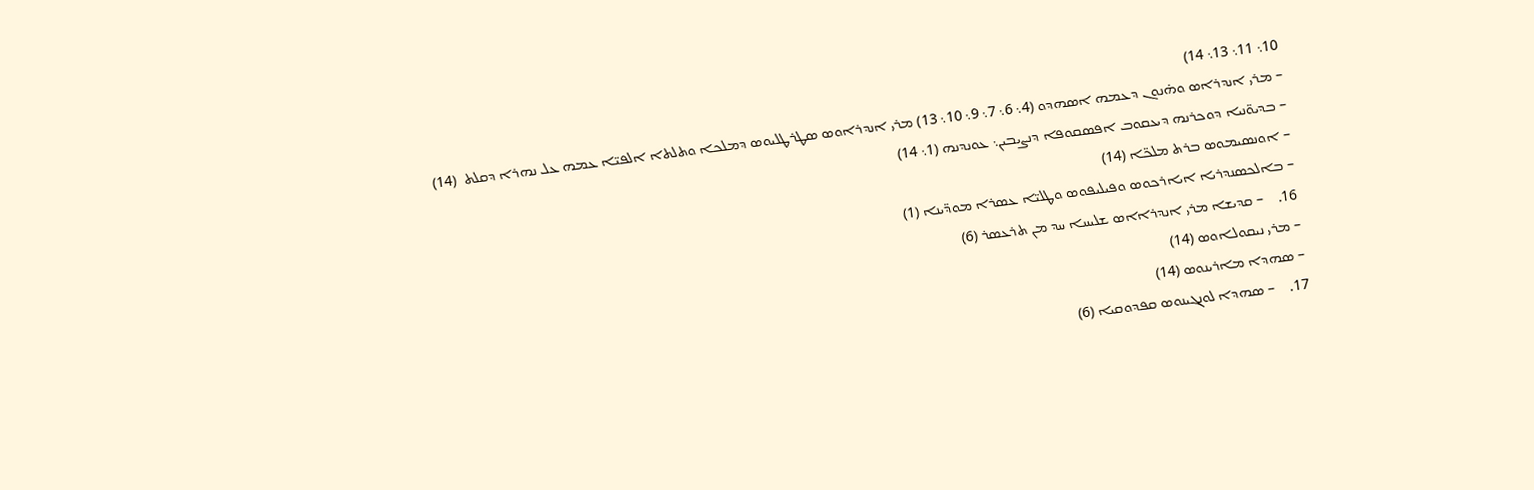10܆ 11܆ 13܆ 14)
– ܡܪܝ ܐܢܕܪܐܣ ܘܗ̇ܢܘܢ ܕܥܡܗ ܐܣܗܕܘ (4܆ 6܆ 7܆ 9܆ 10܆ 13) ܡܪܝ ܐܢܕܪܐܘܣ ܣܛܪܛܠܝܘܣ ܕܡܠܟܐ ܘܬܠܬܐ ܐܠܦܝ̈ܐ ܥܡܗ ܥܠ ܢܗܪܐ ܕܩܠܬ  (14)
– ܒܕܝܘ̈ܢܝܐ ܕܘܟܪܢܗ ܕܝܥܩܘܒ ܐܦܣܩܘܦܐ ܕܢܨܝܒܝܢ܆ ܥܘܢܕܢܗ (1܆ 14)
– ܐܘܢܣܝܡܘܣ ܒܪܬ ܡܠܟ̈ܐ (14)
– ܒܐܠܟܣܢܕܪܝܐ ܐܝܐܪܟܘܣ ܘܦܝܠܝܦܘܣ ܘܛܠܝ̈ܐ ܥܣܪܐ ܡܘܕ̈ܝܢܐ (1)
16.    – ܩܕܝܫܐ ܡܪܝ ܐܢܕܪܐܐܣ ܫܠܝܚܐ ܚܕ ܡܢ ܬܪܥܣܪ (6)
– ܡܪܝ ܢܝܩܘܠܐܘܣ (14)
– ܣܗܕܐ ܡܐܪܝܢܘܣ (14)
17.    – ܣܗܕܐ ܠܘܢܓܝܢܘܣ ܩܦܕܘܩܝܐ (6)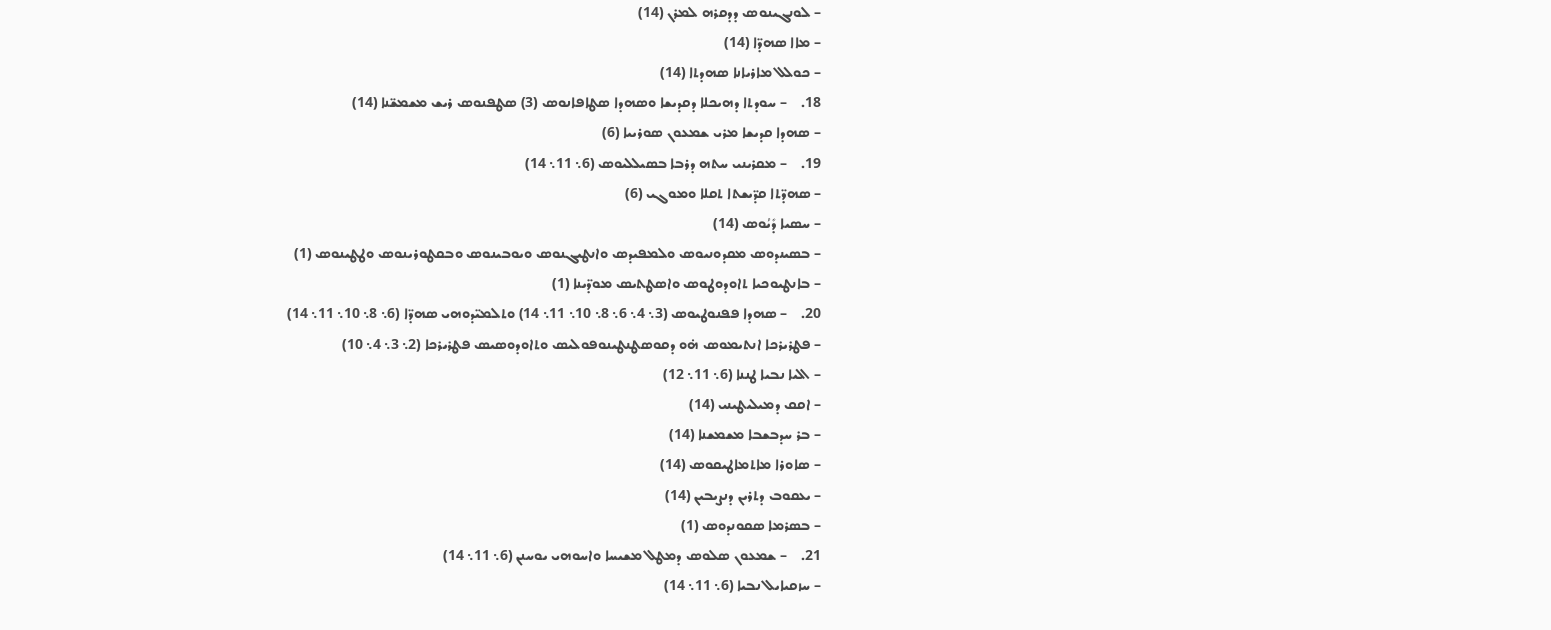– ܠܘܢܓܝܢܘܣ ܕܕܩܪܗ ܠܡܪܢ (14)
– ܡܐܐ ܣܗܕ̈ܐ (14)
– ܟܘܠܠ ܡܐܪܝܐܢܐ ܣܗܕܬܐ (14)
18.    – ܚܘܕܬܐ ܕܗܝܟܠܐ ܕܩܕܝܫܐ ܘܣܗܕܐ ܣܛܐܦܐܢܘܣ (3) ܣܛܦܢܘܣ ܪܝܫ ܡܫܡܫ̈ܢܐ (14)
– ܣܗܕܐ ܩܕܝܫܐ ܡܪܝ ܫܡܥܘܢ ܣܘܪܝܝܐ (6)
19.    – ܡܩܪܝܢܝ ܚܬܗ ܕܪܒܐ ܒܣܝܠܠܝܘܣ (6܆ 11܆ 14)
– ܣܗܕ̈ܬܐ ܩܕ̈ܝܫܬܐ ܬܩܠܐ ܘܡܘܓܝ (6)
– ܚܣܝܐ ܕܺܝܳܘܣ (14)
– ܒܣܝܢܕܘܣ ܡܩܕܘܢܝܘܣ ܘܠܡܦܝܕܣ ܘܐܢܛܝܓܢܘܣ ܘܝܘܒܝܢܘܣ ܘܒܩܛܘܪܝܢܘܣ ܘܛܛܝܢܘܣ (1)
– ܒܐܢܛܝܘܟܝܐ ܬܐܘܕܘܛܘܣ ܘܐܣܛܬܝܣ ܡܘܕ̈ܝܢܐ (1)
20.    – ܣܗܕܐ ܦܦܢܘܛܝܘܣ (3܆ 4܆ 6܆ 8܆ 10܆ 11܆ 14) ܘܬܠܡܝ̈ܕܘܗܝ ܣܗܕ̈ܐ (6܆ 8܆ 10܆ 11܆ 14)
– ܦܛܪܝܪܟܐ ܐܢܬܝܡܘܣ ܗ̇ܘ ܕܩܘܣܛܢܛܝܢܘܦܘܠܝܣ ܘܬܐܘܕܘܣܝܣ ܦܛܪܝܪܟܐ (2܆ 3܆ 4܆ 10)
– ܐܠܝܐ ܢܒܝܐ ܛܢܢܐ (6܆ 11܆ 12)
– ܐܩܩ ܕܡܝܠܝܛܝܢܝ (14)
– ܒܪ ܚܕܒܫܒܐ ܡܫܡܫܢܐ (14)
– ܣܐܘܪܐ ܡܐܬܡܐܛܝܩܘܣ (14)
– ܝܥܩܘܒ ܕܬܪܝܢ ܕܢܨܝܒܝܢ (14)
– ܒܣܪܡܐ ܣܩܘܢܕܘܣ (1)
21.    – ܫܡܥܘܢ ܣܠܘܣ ܕܡܛܠ ܡܫܝܚܐ ܘܐܚܘܗܝ ܝܘܚܢܢ (6܆ 11܆ 14)
– ܚܙܩܝܐܝܠ ܢܒܝܐ (6܆ 11܆ 14)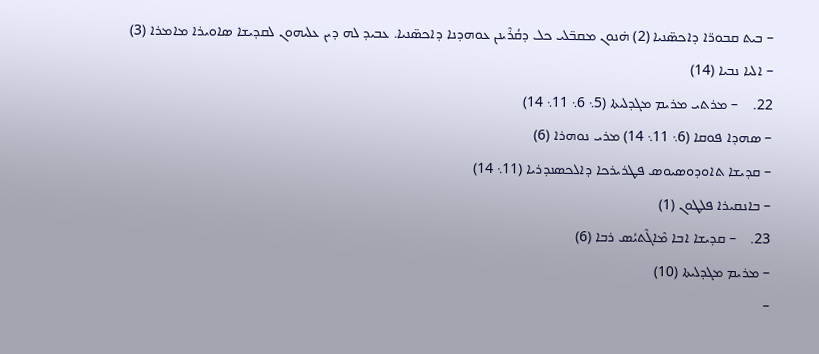– ܒܝܬ ܩܒܘܪ̈ܐ ܕܐܟܣ̈ܢܝܐ (2) ܗ̇ܢܘܢ ܡܩܒ̈ܠܝ ܟܠ ܕܩܳܪܶܝܢܢ ܥܘܗܕܢܐ ܕܐܟܣ̈ܢܝܐ. ܥܒܝܕ ܠܗ ܕܝܢ ܥܠܝܗܘܢ ܠܩܕܝܫܐ ܣܐܘܝܪܐ ܡܐܡܪܐ (3)
– ܐܠܝܐ ܢܒܝܐ (14)
22.    – ܡܪܬܝ ܡܪܝܡ ܡܓܕܠܝܬܐ (5܆ 6܆ 11܆ 14)
– ܣܗܕܐ ܦܘܩܐ (6܆ 11܆ 14) ܡܪܝ ܢܘܗܪܐ (6)
– ܩܕܝܫܐ ܬܐܘܕܘܣܝܘܣ ܦܛܪܝܪܟܐ ܕܐܠܟܣܢܕܪܝܐ (11܆ 14)
– ܒܐܢܩܝܪܐ ܦܠܛܘܢ (1)
23.    – ܩܕܝܫܐ ܐܒܐ ܡܶܐܓܶܬܝܳܣ ܪܒܐ (6)
– ܡܪܝܡ ܡܓܕܠܝܬܐ (10)
–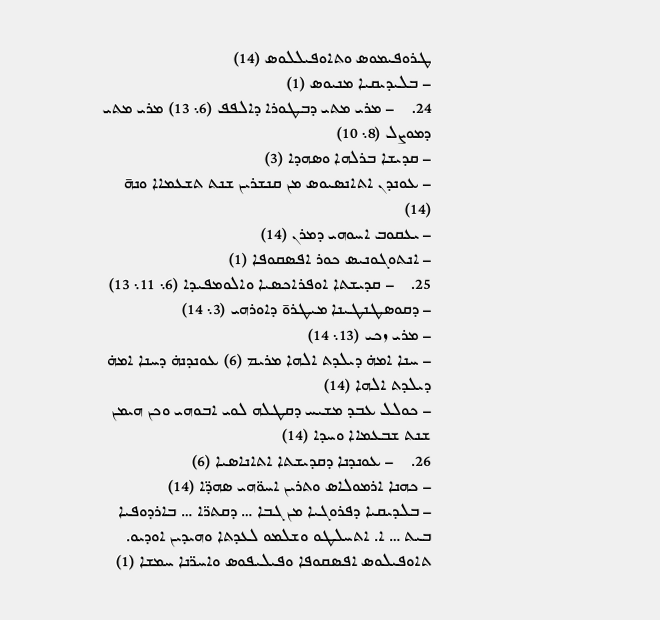ܛܪܘܦܝܡܘܣ ܘܬܐܘܦܝܠܠܘܣ (14)
– ܒܠܝܕܝܩܝܐ ܡܢܝܘܣ (1)
24.    – ܡܪܝ ܡܬܝ ܕܒܛܘܪܐ ܕܐܠܦܦ (6܆ 13) ܡܪܝ ܡܬܝ ܕܡܘܨܠ (8܆ 10)
– ܩܕܝܫܐ ܒܪܠܗܐ ܘܣܗܕܐ (3)
– ܥܘܢܕܢ ܐܬܐܢܣܝܘܣ ܡܢ ܩܢܫܪܝܢ ܫܢܬ ܬܫܥܡܐܐ ܘܢܗ̄ (14)
– ܝܥܩܘܒ ܐܚܘܗܝ ܕܡܪܢ (14)
– ܐܢܬܘܓܘܢܝܣ ܟܘܪ ܐܦܣܩܘܦܐ (1)
25.    – ܩܕܝܫܬܐ ܐܘܦܪܐܟܣܝܐ ܘܐܠܘܡܦܝܕܐ (6܆ 11܆ 13)
– ܕܩܘܣܛܢܛܝܢܐ ܡܝܛܪܘ̄ ܕܐܘܪܗܝ (3܆ 14)
– ܡܪܝ ܙܟܝ (13܆ 14)
– ܚܢܐ ܐܡܗ̇ ܕܝܠܕܬ ܐܠܗܐ ܡܪܝܡ (6) ܥܘܢܕܢܗ̇ ܕܚܢܐ ܐܡܗ̇ ܕܝܠܕܬ ܐܠܗܐ (14)
– ܟܘܠܠ ܥܒܕ ܡܫܝܚ ܕܩܛܠܗ ܠܘܝ ܐܒܘܗܝ ܘܟܢ ܗܝܡܢ ܫܢܬ ܫܒܥܡܐܐ ܘܚܕܐ (14)
26.    – ܥܘܢܕܢܐ ܕܩܕܝܫܬܐ ܐܬܐܢܐܣܝܐ (6)
– ܟܗܢܐ ܐܪܡܘܠܐܣ ܘܬܪܝܢ ܐܚܘ̈ܗܝ ܣܗܕ̈ܐ (14)
– ܒܠܕܝܩܝܐ ܕܦܪܘܓܝܐ ܡܢ ܓܒܐ … ܕܩܬܪ̈ܐ … ܒܐܪܕܘܦܝܐ ܒܝܬ … ܐ. ܐܬܚܠܛܘ ܘܫܠܡܘ ܠܥܕܬܐ ܘܗܝܕܝܢ ܐܘܕܝܘ. ܬܐܘܦܝܠܘܣ ܐܦܣܩܘܦܐ ܘܦܝܠܝܦܘܣ ܘܐܚܪ̈ܢܐ ܚܡܫܐ (1)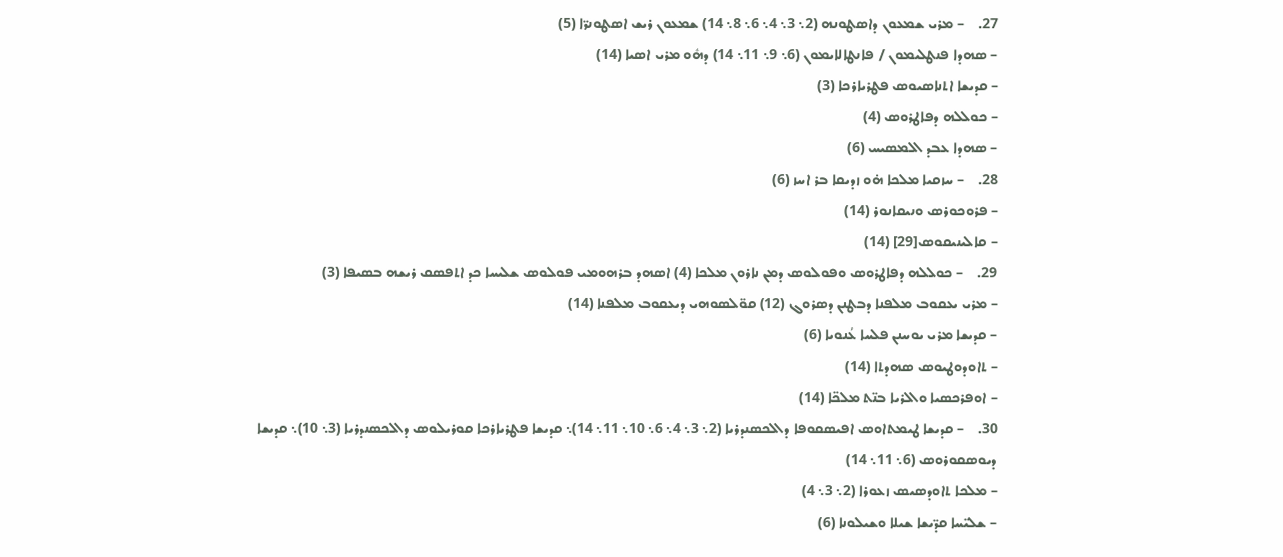27.    – ܡܪܝ ܫܡܥܘܢ ܕܐܣܛܘܢܗ (2܆ 3܆ 4܆ 6܆ 8܆ 14) ܫܡܥܘܢ ܪܝܫ ܐܣܛܘܢܪ̈ܐ (5)
– ܣܗܕܐ ܦܢܛܠܝܡܘܢ / ܦܐܢܛܐܠܐܝܡܘܢ (6܆ 9܆ 11܆ 14) ܕܗܽܘ ܡܪܝ ܐܣܝܐ (14)
– ܩܕܝܫܐ ܐܬܢܐܣܝܘܣ ܦܛܪܝܐܪܟܐ (3)
– ܟܘܠܠܗ ܕܦܐܛܪܘܣ (4)
– ܣܗܕܐ ܥܒܕ ܐܠܡܣܝܚ (6)
28.    – ܚܙܩܝܐ ܡܠܟܐ ܗ̇ܘ ܙܕܝܩܐ ܒܪ ܐܚܙ (6)
– ܦܪܘܟܘܪܣ ܘܢܝܩܐܢܘܪ (14)
– ܩܐܠܝܢܝܩܘܣ[29] (14)
29.    – ܟܘܠܠܗ ܕܦܐܛܪܘܣ ܘܦܘܠܘܣ ܕܡܢ ܢܐܪܘܢ ܡܠܟܐ (4) ܐܣܗܕ ܒܪܗܘܡܝ ܦܘܠܘܣ ܫܠܝܚܐ ܟܕ ܐܬܦܣܩ ܪܝܫܗ ܒܣܝܦܐ (3)
– ܡܪܝ ܝܥܩܘܒ ܡܠܦܢܐ ܕܒܛܢܢ ܕܣܪܘܓ (12) ܩܘ̈ܠܣܘܗܝ ܕܝܥܩܘܒ ܡܠܦܢܐ (14)
– ܩܕܝܫܐ ܡܪܝ ܝܘܚܢܢ ܦܠܚܐ ܥܳܢܘܝܐ (6)
– ܬܐܘܕܘܛܝܘܣ ܣܗܕܬܐ (14)
– ܐܘܦܪܟܣܝܐ ܘܐܠܪܝܐ ܒܢ̈ܬ ܡܠܟ̈ܐ (14)
30.    – ܩܕܝܫܐ ܛܝܡܬܐܘܣ ܐܦܝܣܩܘܦܐ ܕܐܠܟܣܢܕܪܝܐ (2܆ 3܆ 4܆ 6܆ 10܆ 11܆ 14)܆ ܩܕܝܫܐ ܦܛܪܝܐܪܟܐ ܩܘܪܝܠܘܣ ܕܐܠܟܣܢܕܪܝܐ (3܆ 10)܆ ܩܕܝܫܐ ܕܝܘܣܩܘܪܘܣ (6܆ 11܆ 14)
– ܡܠܟܐ ܬܐܘܕܣܝܣ ܙܥܘܪܐ (2܆ 3܆ 4)
– ܫܠܝ̈ܚܐ ܩܕ̈ܝܫܐ ܫܝܠܐ ܘܫܝܠܘܢܐ (6)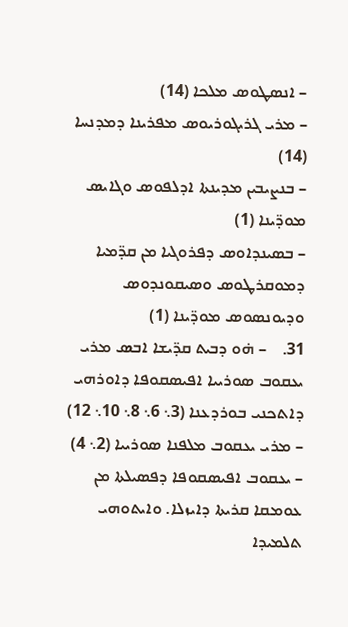– ܐܢܣܛܘܣ ܡܠܟܐ (14)
– ܡܪܝ ܓܪܝܓܘܪܝܘܣ ܡܦܪܝܢܐ ܕܡܕܢܚܐ (14)
– ܒܢܨܝܒܝܢ ܡܕܝܢܬܐ ܐܕܠܦܘܣ ܘܓܐܝܣ ܡܘܕ̈ܝܢܐ (1)
– ܒܣܝܢܕܐܘܣ ܕܦܪܘܓܝܐ ܡܢ ܩܕ̈ܡܝܐ ܕܡܘܩܪܛܘܣ ܘܣܝܩܘܢܕܘܣ ܘܕܝܘܢܣܘܣ ܡܘܕ̈ܝܢܐ (1)
31.    – ܗ̇ܘ ܕܒܝܬ ܩܕ̈ܝܫܐ ܐܒܣ ܡܪܝ ܝܥܩܘܒ ܣܘܪܝܝܐ ܐܦܝܣܩܘܦܐ ܕܐܘܪܗܝ ܕܐܬܟܢܝ ܒܘܪܕܥܢܐ (3܆ 6܆ 8܆ 10܆ 12)
– ܡܪܝ ܝܥܩܘܒ ܡܠܦܢܐ ܣܘܪܝܝܐ (2܆ 4)
– ܝܥܩܘܒ ܐܦܝܣܩܘܦܐ ܕܦܣܝܠܬܐ ܡܢ ܥܘܡܩܐ ܩܪܝܬܐ ܕܐܝܙܠܐ. ܘܐܝܬܘܗܝ ܬܠܡܝܕܐ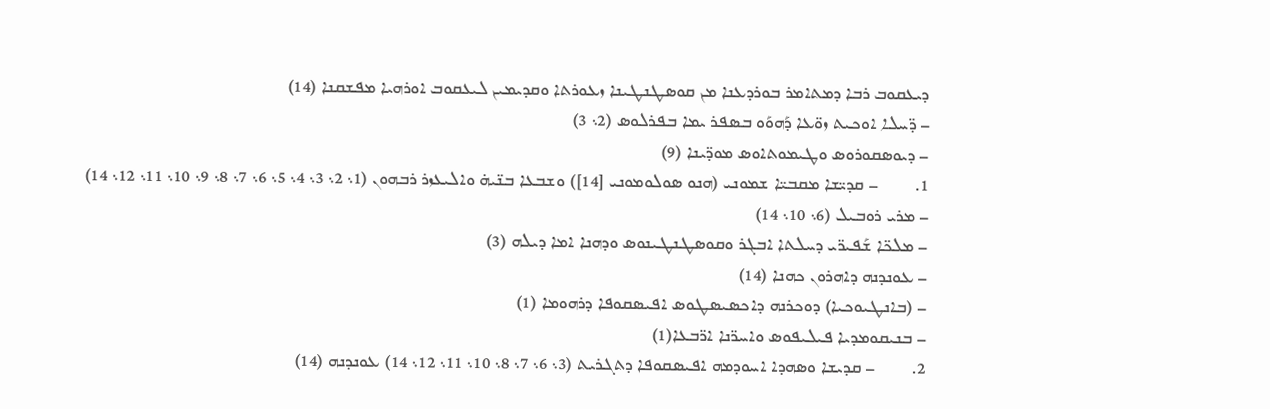ܕܝܥܩܘܒ ܪܒܐ ܕܡܬܐܡܪ ܒܘܪܕܥܢܐ ܡܢ ܩܘܣܛܢܛܝܢܐ ܙܥܘܪܬܐ ܘܩܕܝܡܝܢ ܠܝܥܩܘܒ ܐܘܪܗܝܐ ܡܦܫܩܢܐ (14)
– ܕ̈ܚܠܐ ܐܘܟܝܬ ܙܘ̈ܥܐ ܕܰܗܘܰܘ ܒܣܦܪ ܝܡܐ ܒܦܪܠܘܣ (2܆ 3)
– ܕܝܘܣܩܘܪܘܣ ܘܛܝܡܘܬܐܘܣ ܡܘܕ̈ܝܢܐ (9)
1.        – ܩܕܝ̈ܫܐ ܡܩܒܝ̈ܐ ܫܡܘܢܝ (ܗܢܘ ܣܘܠܘܡܘܢܝ [14]) ܘܫܒܥܐ ܒܢ̈ܝܗ̇ ܘܐܠܝܥܙܪ ܪܒܗܘܢ (1܆ 2܆ 3܆ 4܆ 5܆ 6܆ 7܆ 8܆ 9܆ 10܆ 11܆ 12܆ 14)
– ܡܪܝ ܪܘܒܝܠ (6܆ 10܆ 14)
– ܡܠܟ̈ܐ ܫܰܦܝܪ̈ܝ ܕܚܠܬܐ ܐܒܓܪ ܘܩܘܣܛܢܛܝܢܘܣ ܘܕܗܢܐ ܐܡܐ ܕܝܠܗ (3)
– ܥܘܢܕܢܗ ܕܐܗܪܘܢ ܟܗܢܐ (14)
– (ܒܐܢܛܝܘܟܝܐ) ܕܘܟܪܢܗ ܕܐܟܣܝܣܛܘܣ ܐܦܝܣܩܘܦܐ ܕܪܗܘܡܐ (1)
– ܒܢܝܩܘܡܕܝܐ ܦܝܠܝܦܘܣ ܘܐܚܪ̈ܢܐ ܐܪ̈ܒܥܐ(1)
2.        – ܩܕܝܫܐ ܘܣܗܕܐ ܐܚܘܕܡܗ ܐܦܝܣܩܘܦܐ ܕܬܓܪܝܬ (3܆ 6܆ 7܆ 8܆ 10܆ 11܆ 12܆ 14) ܥܘܢܕܢܗ (14)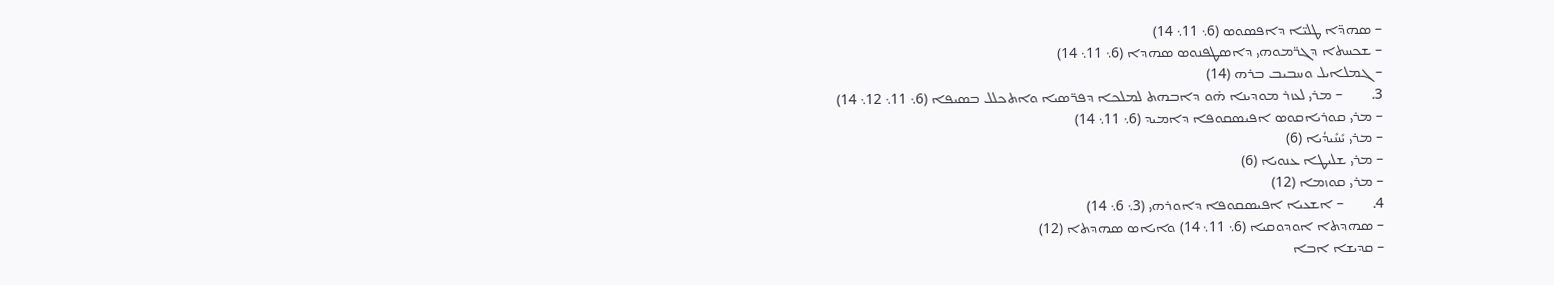– ܣܗܕ̈ܐ ܛܠܝ̈ܐ ܕܐܦܣܘܣ (6܆ 11܆ 14)
– ܫܟܚܬܐ ܕܓܪ̈ܡܘܗܝ ܕܐܣܛܦܢܘܣ ܣܗܕܐ (6܆ 11܆ 14)
– ܓܡܠܐܝܠ ܘܚܒܝܒ ܒܪܗ (14)
3.        – ܡܪܝ ܠܥܙܪ ܡܘܕܝܢܐ ܗ̇ܘ ܕܐܒܗܬ ܠܡܠܟܐ ܕܦܪ̈ܣܝܐ ܘܐܬܟܠܠ ܒܣܝܦܐ (6܆ 11܆ 12܆ 14)
– ܡܪܝ ܩܘܪܝܐܩܘܣ ܐܦܝܣܩܘܦܐ ܕܐܡܝܕ (6܆ 11܆ 14)
– ܡܪܝ ܝܺܚܺܝܕܳܝܐ (6)
– ܡܪܝ ܫܠܝܛܐ ܥܢܘܝܐ (6)
– ܡܪܝ ܩܘܙܡܐ (12)
4.        – ܐܫܥܝܐ ܐܦܝܣܩܘܦܐ ܕܐܘܪܗܝ (3܆ 6܆ 14)
– ܣܗܕܬܐ ܐܘܕܘܩܝܐ (6܆ 11܆ 14) ܘܐܝܐܣ ܣܗܕܬܐ (12)
– ܩܕܝܫܐ ܐܒܐ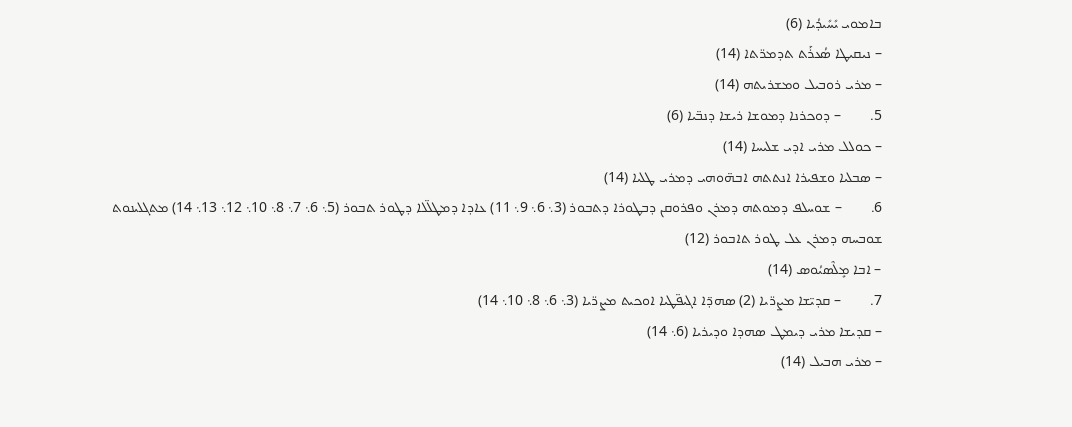ܒܐܡܘܝ ܝܺܚܺܝܕܳܝܐ (6)
– ܢܝܩܝܛܐ ܣܳܥܪܰܬ ܬܕܡܪ̈ܬܐ (14)
– ܡܪܝ ܪܘܒܝܠ ܘܡܫܪܝܬܗ (14)
5.        – ܕܘܟܪܢܐ ܕܡܘܫܐ ܪܝܫܐ ܕܢܒ̈ܝܐ (6)
– ܟܘܠܠ ܡܪܝ ܐܕܝ ܫܠܝܚܐ (14)
– ܣܒܠܝܐ ܘܫܦܝܪܐ ܐܢܬܬܗ ܐܒܗ̈ܘܗܝ ܕܡܪܝ ܛܠܝܐ (14)
6.        – ܫܘܚܠܦ ܕܡܘܬܗ ܕܡܪܢ ܘܦܪܘܩܢ ܕܒܛܘܪܐ ܕܬܒܘܪ (3܆ 6܆ 9܆ 11) ܥܐܕܐ ܕܡܛܠ̈ܠܐ ܕܛܘܪ ܬܒܘܪ (5܆ 6܆ 7܆ 8܆ 10܆ 12܆ 13܆ 14) ܡܬܓܠܝܢܘܬ ܫܘܒܚܗ ܕܡܪܢ ܥܠ ܛܘܪ ܬܐܒܘܪ (12)
– ܐܒܐ ܡܻܠܶܣܝܳܘܣ (14)
7.        – ܩܕܝ̈ܫܐ ܡܨܪ̈ܝܐ (2) ܣܗܕ̈ܐ ܐܓܝܦ̈ܛܝܐ ܐܘܟܝܬ ܡܨܪ̈ܝܐ (3܆ 6܆ 8܆ 10܆ 14)
– ܩܕܝܫܐ ܡܪܝ ܕܝܡܛ ܣܗܕܐ ܘܕܝܪܝܐ (6܆ 14)
– ܡܪܝ ܗܒܝܠ (14)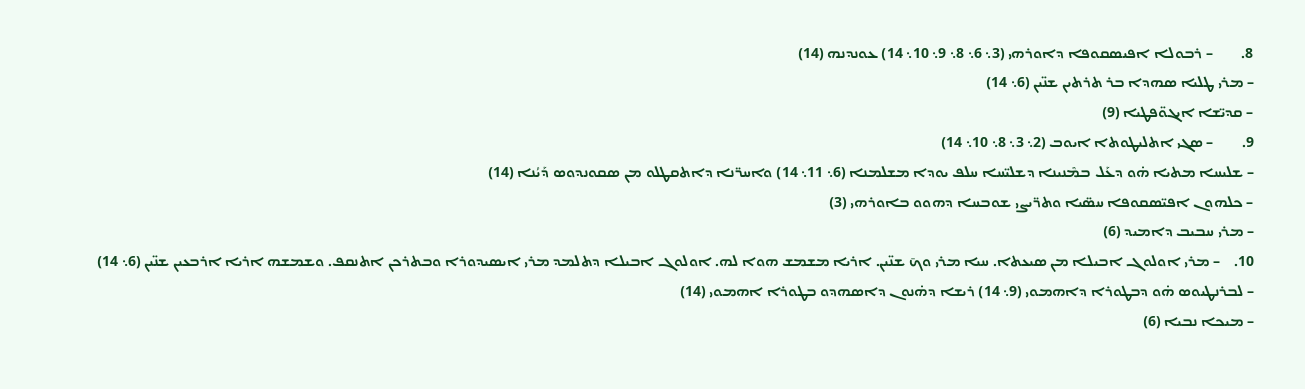8.        – ܪܒܘܠܐ ܐܦܝܣܩܘܦܐ ܕܐܘܪܗܝ (3܆ 6܆ 8܆ 9܆ 10܆ 14) ܥܘܢܕܢܗ (14)
– ܡܪܝ ܛܠܝܐ ܣܗܕܐ ܒܪ ܬܪܬܝܢ ܫܢ̈ܝܢ (6܆ 14)
– ܩܕܝ̈ܫܐ ܐܝܓܘ̈ܦܛܝܐ (9)
9.        – ܣܓܝ ܐܬܠܝܛܘܬܐ ܐܝܘܒ (2܆ 3܆ 8܆ 10܆ 14)
– ܫܠܝܚܐ ܡܬܝܐ ܗ̇ܘ ܕܥܰܠ ܒܡܶܢܝܢܐ ܕܫܠܝ̈ܚܐ ܚܠܦ ܝܘܕܐ ܡܫܠܡܢܐ (6܆ 11܆ 14) ܘܐܚܪ̈ܢܐ ܕܐܬܩܛܠܘ ܡܢ ܣܩܘܢܕܘܣ ܕܰܝܳܢܐ (14)
– ܟܠܗܘܢ ܐܦܝ̈ܣܩܘܦܐ ܚܣ̈ܝܐ ܘܬܪ̈ܝܨܝ ܫܘܒܚܐ ܕܗܘܘ ܒܐܘܪܗܝ (3)
– ܡܪܝ ܚܒܝܒ ܕܐܡܝܕ (6)
10.    – ܡܪܝ ܐܘܠܘܓ ܐܒܝܠܐ ܡܢ ܣܝܥܬܐ. ܚܝܐ ܡܪܝ ܘܟ̄ ܫܢ̈ܝܢ. ܐܪܝܐ ܡܫܡܫ ܗܘܐ ܠܗ. ܐܘܠܘܓ ܐܒܝܠܐ ܕܬܠܡܕ ܡܪܝ ܐܝܣܝܕܘܪܐ ܘܒܬܪܟܢ ܐܬܢܩܦ. ܘܫܡܫܗ ܐܪܝܐ ܐܪܒܥܝܢ ܫܢ̈ܝܢ (6܆ 14)
– ܠܒܪܢܛܝܘܣ ܗ̇ܘ ܕܒܛܘܪܐ ܕܐܗܡܘܝ (9܆ 14) ܪܝܫܐ ܕܗ̇ܢܘܢ ܕܐܣܗܕܘ ܒܛܘܪܐ ܐܗܡܘܝ (14)
– ܡܝܟܐ ܢܒܝܐ (6)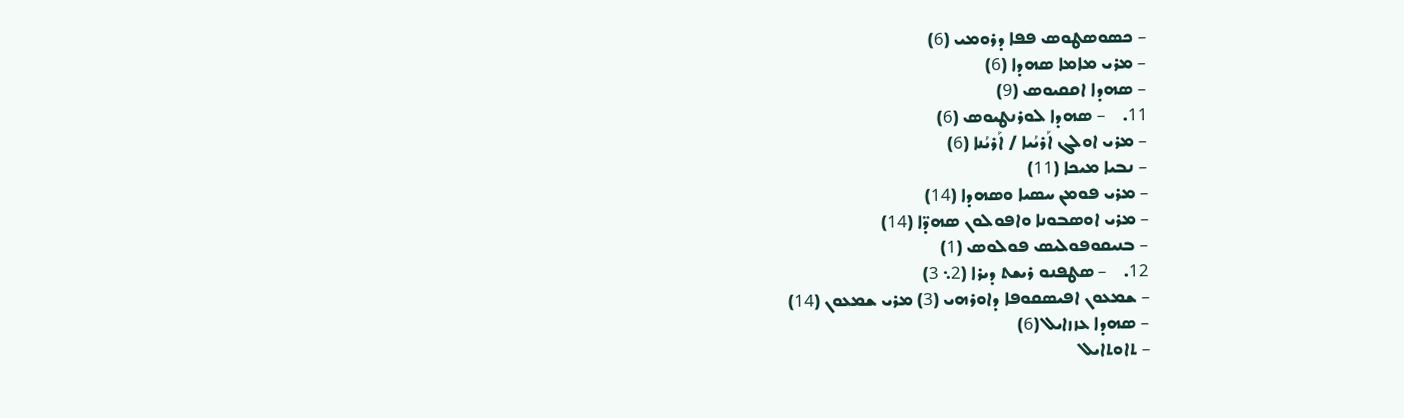– ܟܣܘܣܛܘܣ ܦܦܐ ܕܪܘܡܝ (6)
– ܡܪܝ ܡܐܡܐ ܣܗܕܐ (6)
– ܣܗܕܐ ܐܩܩܝܘܣ (9)
11.    – ܣܗܕܐ ܠܘܪܢܛܝܘܣ (6)
– ܡܪܝ ܐܘܠܓ ܐܰܪܝܳܝܐ / ܐܰܪܝܳܢܐ (6)
– ܢܒܝܐ ܡܝܟܐ (11)
– ܡܪܝ ܦܘܡܢ ܚܣܝܐ ܘܣܗܕܐ (14)
– ܡܪܝ ܐܘܣܒܘܢܐ ܘܐܦܘܠܘܢ ܣܗܕ̈ܐ (14)
– ܒܢܝܩܘܦܘܠܝܣ ܦܘܠܘܣ (1)
12.    – ܣܛܦܢܘ ܪܝܫܬ ܕܝܪܐ (2܆ 3)
– ܫܡܥܘܢ ܐܦܝܣܩܘܦܐ ܕܐܘܪܗܝ (3) ܡܪܝ ܫܡܥܘܢ (14)
– ܣܗܕܐ ܥܙܙܐܝܠ (6)
– ܬܐܘܬܐܝܠ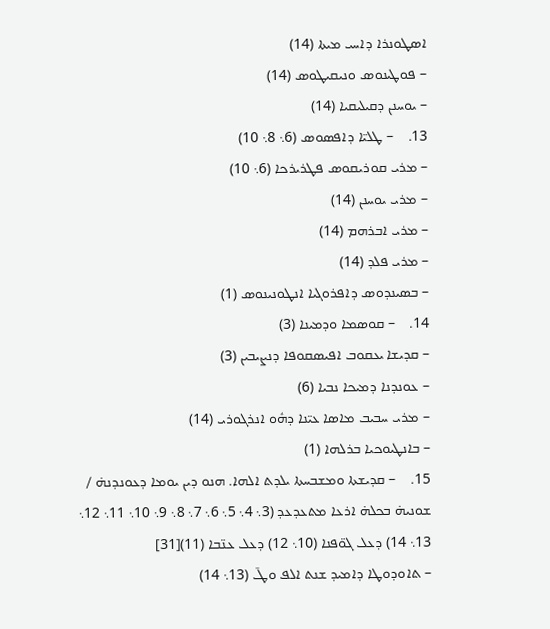ܐܣܛܘܢܪܐ ܕܐܚܝ ܡܝܬܐ (14)
– ܦܘܛܝܢܘܣ ܘܢܝܩܝܛܘܣ (14)
– ܝܘܚܢܢ ܕܩܝܠܝܩܝܐ (14)
13.    – ܛܠܝ̈ܐ ܕܐܦܣܘܣ (6܆ 8܆ 10)
– ܡܪܝ ܩܘܪܝܩܘܣ ܦܛܪܝܪܟܐ (6܆ 10)
– ܡܪܝ ܝܘܚܢܢ (14)
– ܡܪܝ ܐܒܪܗܡ (14)
– ܡܪܝ ܦܠܕ (14)
– ܒܣܝܢܕܘܣ ܕܐܦܪܘܓܝܐ ܐܢܛܘܢܝܢܘܣ (1)
14.    – ܩܘܣܡܐ ܘܕܡܝܢܐ (3)
– ܩܕܝܫܐ ܝܥܩܘܒ ܐܦܝܣܩܘܦܐ ܕܢܨܝܒܝܢ (3)
– ܥܘܢܕܢܐ ܕܡܝܟܐ ܢܒܝܐ (6)
– ܡܪܝ ܚܒܝܒ ܡܐܣܐ ܥܝ̈ܢܐ ܕܗܽܘ ܐܢܪܓܘܪܝ (14)
– ܒܐܢܛܝܘܟܝܐ ܒܪܠܗܐ (1)
15.    – ܩܕܝܫܬܐ ܘܡܫܒܚܬܐ ܝܠܕܬ ܐܠܗܐ. ܗܢܘ ܕܝܢ ܝܘܡܐ ܕܥܘܢܕܢܗ̇ / ܫܘܢܝܗ̇ ܒܟܠܗ̇ ܐܪܥܐ ܡܬܥܕܥܕ (3܆ 4܆ 5܆ 6܆ 7܆ 8܆ 9܆ 10܆ 11܆ 12܆ 13܆ 14) ܕܥܠ ܓܘ̈ܦܢܐ (10܆ 12) ܕܥܠ ܥܢ̈ܒܐ (11)[31]
– ܬܐܘܕܘܛܐ ܕܐܡܝܕ ܫܢܬ ܐܠܦ ܘܛ̄ (13܆ 14)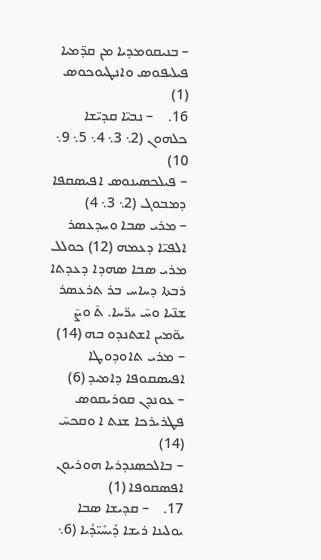– ܒܢܝܩܘܡܕܝܐ ܡܢ ܩܕ̈ܡܝܐ ܦܝܠܝܦܘܣ ܘܐܢܛܝܘܟܘܣ (1)
16.    – ܢܒܝ̈ܐ ܩܕܝ̈ܫܐ ܟܠܗܘܢ (2܆ 3܆ 4܆ 5܆ 9܆ 10)
– ܦܝܠܟܣܝܢܘܣ ܐܦܝܣܩܦܐ ܕܡܒܘܓ (2܆ 3܆ 4)
– ܡܪܝ ܣܒܐ ܘܚܕܥܣܪ ܐܠܦܝ̈ܐ ܕܥܡܗ (12) ܟܘܠܠ ܡܪܝ ܣܒܐ ܣܗܕܐ ܕܥܕܬܐ ܪܒܬܐ ܕܚܐܚ ܒܪ ܬܪܥܣܪ ܫܢ̈ܝܐ ܘܚ̄ ܝܪ̈ܚܐ. ܬ̄ ܘܨ̄ ܝܘ̈ܡܝܢ ܐܫܬܢܕܘ ܒܗ (14)
– ܡܪܝ ܬܐܘܕܘܛܐ ܐܦܝܣܩܘܦܐ ܕܐܡܝܕ (6)
– ܥܘܢܕܢ ܩܘܪܝܩܘܣ ܦܛܪܝܪܟܐ ܫܢܬ ܐ ܘܩܟܚ̄ (14)
– ܒܐܠܟܣܢܕܪܝܐ ܗܘܪܝܘܢ ܐܦܣܩܘܦܐ (1)
17.    – ܩܕܝܫܐ ܣܒܐ ܝܘܠܝܢܐ ܪܝܫܐ ܕܺܝܚܺܝ̈ܕܳܝܐ (6܆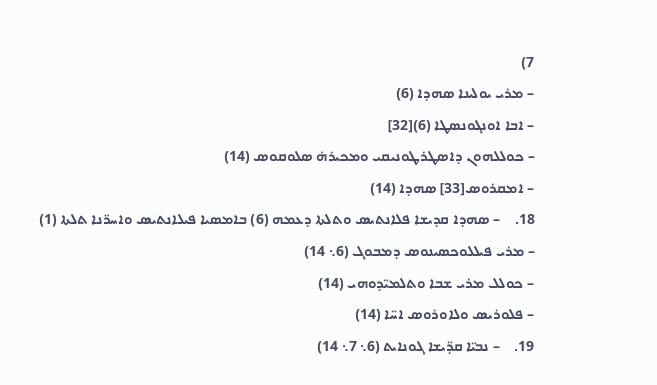7)
– ܡܪܝ ܝܘܠܝܢܐ ܣܗܕܐ (6)
– ܐܒܐ ܐܘܢܓܘܢܣܛܐ (6)[32]
– ܟܘܠܠܗܘܢ ܕܐܣܛܪܛܘܢܝܩܝ ܘܡܟܝܪܗ̇ ܣܠܘܩܘܣ (14)
– ܐܡܩܪܘܣ[33] ܣܗܕܐ (14)
18.    – ܣܗܕܐ ܩܕܝܫܐ ܦܠܐܢܬܝܣ ܘܬܠܬܐ ܕܥܡܗ (6) ܒܐܡܣܝܐ ܦܝܠܐܢܬܝܣ ܘܐܚܪ̈ܢܐ ܬܠܬܐ (1)
– ܡܪܝ ܦܝܠܠܘܟܣܝܢܘܣ ܕܡܒܘܓ (6܆ 14)
– ܟܘܠܠ ܡܪܝ ܫܒܐ ܘܬܠܡܝ̈ܕܘܗܝ (14)
– ܦܠܘܪܝܣ ܘܠܐܘܪܘܣ ܐܚ̈ܐ (14)
19.    – ܢܒܝ̈ܐ ܩܕ̈ܝܫܐ ܓܘܢܐܝܬ (6܆ 7܆ 14)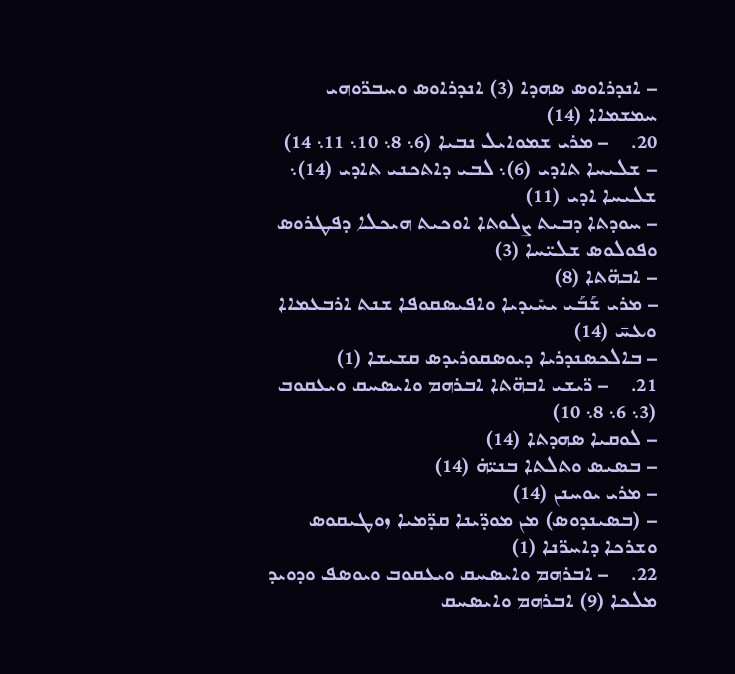– ܐܢܕܪܐܘܣ ܣܗܕܐ (3) ܐܢܕܪܐܘܣ ܘܚܒܪ̈ܘܗܝ ܚܡܫܡܐܐ (14)
20.    – ܡܪܝ ܫܡܘܐܝܠ ܢܒܝܐ (6܆ 8܆ 10܆ 11܆ 14)
– ܫܠܝܚܐ ܬܐܕܝ (6)܆ ܠܒܝ ܕܐܬܟܢܝ ܬܐܕܝ (14)܆ ܫܠܝܚܐ ܐܕܝ (11)
– ܚܘܕܬܐ ܕܒܝܬ ܨܠܘܬܐ ܐܘܟܝܬ ܗܝܟܠܐ ܕܦܛܪܘܣ ܘܦܘܠܘܣ ܫܠܝ̈ܚܐ (3)
– ܐܒܗ̈ܬܐ (8)
– ܡܪܝ ܫܰܒܰܝ ܝܚܺܝܕܝܐ ܘܐܦܝܣܩܘܦܐ ܫܢܬ ܐܪܒܥܡܐܐ ܘܥܚ̄ (14)
– ܒܐܠܟܣܢܕܪܝܐ ܕܝܘܣܩܘܪܝܕܣ ܩܫܝܫܐ (1)
21.    – ܪ̈ܝܫܝ ܐܒܗ̈ܬܐ ܐܒܪܗܡ ܘܐܝܣܚܩ ܘܝܥܩܘܒ (3܆ 6܆ 8܆ 10)
– ܠܘܩܝܐ ܣܗܕܬܐ (14)
– ܒܣܝܣ ܘܬܠܬܐ ܒܢܝ̈ܗ̇ (14)
– ܡܪܝ ܝܘܚܢܢ (14)
– (ܒܣܝܢܕܘܣ) ܡܢ ܡܘܕ̈ܝܢܐ ܩܕ̈ܡܝܐ ܙܘܛܝܩܘܣ ܘܫܪܟܐ ܕܐܚܪ̈ܢܐ (1)
22.    – ܐܒܪܗܡ ܘܐܝܣܚܩ ܘܝܥܩܘܒ ܘܝܘܣܦ ܘܕܘܝܕ ܡܠܟܐ (9) ܐܒܪܗܡ ܘܐܝܣܚܩ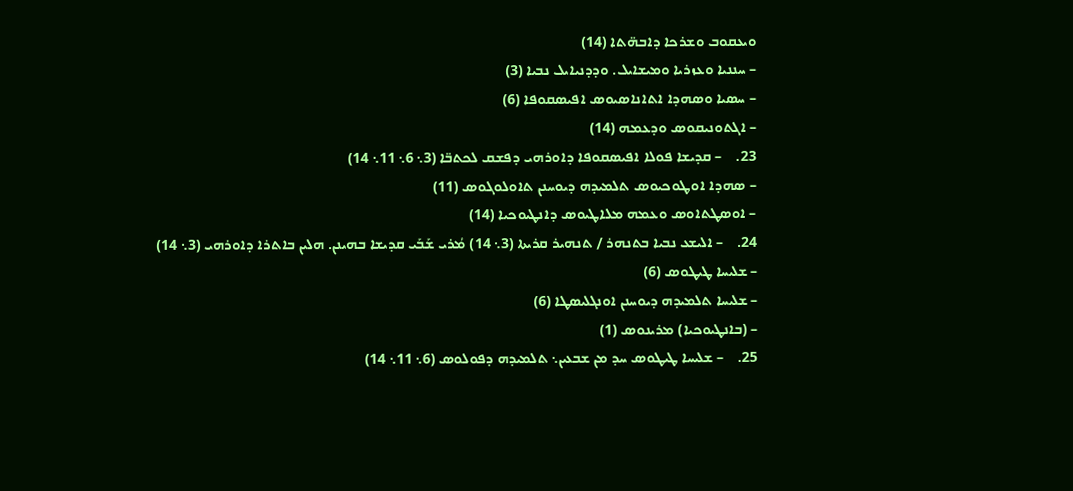ܘܝܥܩܘܒ ܘܫܪܟܐ ܕܐܒܗ̈ܬܐ (14)
– ܚܢܢܝܐ ܘܥܙܪܝܐ ܘܡܝܫܐܝܠ. ܘܕܕܢܝܐܝܠ ܢܒܝܐ (3)
– ܚܣܝܐ ܘܣܗܕܐ ܐܬܐܢܐܣܝܘܣ ܐܦܝܣܩܘܦܐ (6)
– ܐܓܬܘܢܝܩܘܣ ܘܕܥܡܗ (14)
23.    – ܩܕܝܫܐ ܦܘܠܐ ܐܦܝܣܩܘܦܐ ܕܐܘܪܗܝ ܕܦܫܩ ܠܟܬܒ̈ܐ (3܆ 6܆ 11܆ 14)
– ܣܗܕܐ ܐܘܛܘܟܝܘܣ ܬܠܡܝܕܗ ܕܝܘܚܢܢ ܬܐܘܠܘܓܘܣ (11)
– ܐܘܣܛܬܐܘܣ ܘܥܡܗ ܡܠܐܛܝܘܣ ܕܐܢܛܝܘܟܝܐ (14)
24.    – ܐܠܝܫܥ ܢܒܝܐ ܒܬܢܗܪ / ܬܢܗܝܪ ܩܪܝܬܐ (3܆ 14) ܡܳܪܝ ܫܰܒܰܝ ܩܕܝܫܐ ܒܗܝܢܢ. ܗܠܝܢ ܒܐܬܪܐ ܕܐܘܪܗܝ (3܆ 14)
– ܫܠܝܚܐ ܛܝܛܘܣ (6)
– ܫܠܝܚܐ ܬܠܡܝܕܗ ܕܝܘܚܢܢ ܐܘܢܓܠܝܣܛܐ (6)
– (ܒܐܢܛܝܘܟܝܐ) ܡܪܝܢܘܣ (1)
25.    – ܫܠܝܚܐ ܛܝܛܘܣ ܚܕ ܡܢ ܫܒܥܝܢ܆ ܬܠܡܝܕܗ ܕܦܘܠܘܣ (6܆ 11܆ 14)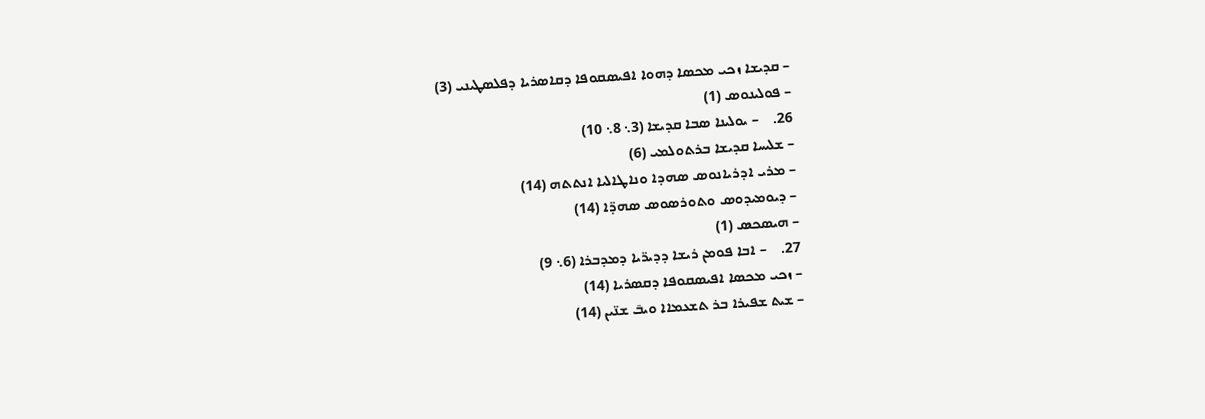– ܩܕܝܫܐ ܙܟܝ ܡܟܣܐ ܕܗܘܐ ܐܦܝܣܩܘܦܐ ܕܩܐܣܪܝܐ ܕܦܠܣܛܝܢܝ (3)
– ܦܘܠܝܢܘܣ (1)
26.    – ܝܘܠܝܢܐ ܣܒܐ ܩܕܝܫܐ (3܆ 8܆ 10)
– ܫܠܝܚܐ ܩܕܝܫܐ ܒܪܬܘܠܡܝ (6)
– ܡܪܝ ܐܕܪܝܐܢܘܣ ܣܗܕܐ ܘܢܐܛܐܠܝܐ ܐܢܬܬܗ (14)
– ܕܝܘܡܝܕܘܣ ܘܬܘܪܣܘܣ ܣܗܕ̈ܐ (14)
– ܗܝܣܟܣ (1)
27.    – ܐܒܐ ܦܘܡܢ ܪܝܫܐ ܕܕܝܪ̈ܝܐ ܕܡܕܒܪܐ (6܆ 9)
– ܙܟܝ ܡܟܣܐ ܐܦܝܣܩܘܦܐ ܕܩܣܪܝܐ (14)
– ܫܝܬ ܫܦܝܪܐ ܒܪ ܬܫܥܡܐܐ ܘܝܒ̄ ܫܢ̈ܝܢ (14)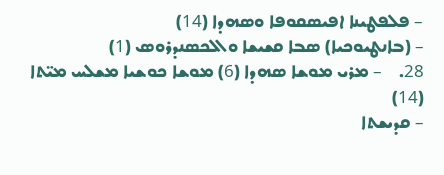– ܦܠܦܛܝܢܐ ܐܦܝܣܩܘܦܐ ܘܣܗܕܐ (14)
– (ܒܐܢܛܝܘܟܝܐ) ܣܒܐ ܩܫܝܫܐ ܘܐܠܟܣܢܕܪܘܣ (1)
28.    – ܡܪܝ ܡܘܫܐ ܣܗܕܐ (6) ܡܘܫܐ ܟܘܫܝܐ ܡܫܠܚ ܡܝ̈ܬܐ (14)
– ܩܕܝܫܬܐ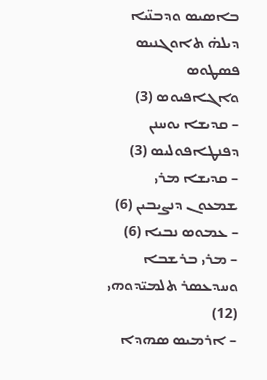ܒܐܣܝܣ ܘܕܒܢ̈ܝܐ ܕܝܠܗ̇ ܬܐܘܓܢܝܣ ܦܣܛܘܣ ܘܐܓܐܦܝܘܣ (3)
– ܩܕܝܫܐ ܝܘܚܢܢ ܕܦܢܛܐܦܘܠܝܣ (3)
– ܩܕܝܫܐ ܡܪܝ ܫܡܥܘܢ ܕܢܨܝܒܝܢ (6)
– ܥܡܘܣ ܢܒܝܐ (6)
– ܡܪܝ ܒܪܫܒܐ ܘܚܕܥܣܪ ܬܠܡܝ̈ܕܘܗܝ (12)
– ܐܪܡܝܣ ܣܗܕܐ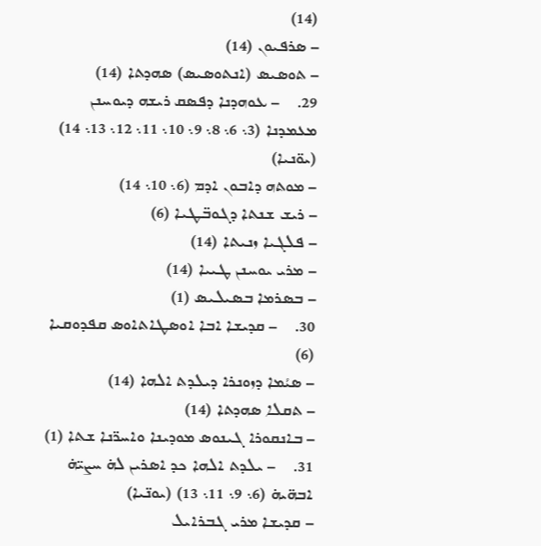(14)
– ܣܪܦܝܘܢ (14)
– ܬܘܣܝܣ (ܐܢܬܘܣܝܣ) ܣܗܕܬܐ (14)
29.    – ܥܘܗܕܢܐ ܕܦܣܩ ܪܝܫܗ ܕܝܘܚܢܢ ܡܥܡܕܢܐ (3܆ 6܆ 8܆ 9܆ 10܆ 11܆ 12܆ 13܆ 14) (ܝܘ̈ܢܝܐ)
– ܡܘܬܗ ܕܐܒܘܢ ܐܕܡ (6܆ 10܆ 14)
– ܪܝܫ ܫܢܬܐ ܕܓܘܒ̈ܛܝܐ (6)
– ܦܠܓܝܐ ܙܢܝܬܐ (14)
– ܡܪܝ ܝܘܚܢܢ ܛܝܝܐ (14)
– ܒܣܪܡܐ ܒܣܝܠܝܣ (1)
30.    – ܩܕܝܫܐ ܐܒܐ ܐܘܣܛܐܬܐܘܣ ܩܦܕܘܩܝܐ (6)
– ܣܝܳܡܐ ܕܙܘܢܪܐ ܕܝܠܕܬ ܐܠܗܐ (14)
– ܬܩܠܐ ܣܗܕܬܐ (14)
– ܒܐܢܩܘܪܐ ܓܝܢܘܣ ܡܘܕܝܢܐ ܘܐܚܪ̈ܢܐ ܫܬܐ (1)
31.    – ܝܠܕܬ ܐܠܗܐ ܟܕ ܐܣܪܝܢ ܠܗ̇ ܚܨܝ̈ܗ̇ ܐܒܗ̈ܝܗ̇ (6܆ 9܆ 11܆ 13) (ܝܘܢ̈ܝܐ)
– ܩܕܝܫܐ ܡܪܝ ܓܒܪܐܝܠ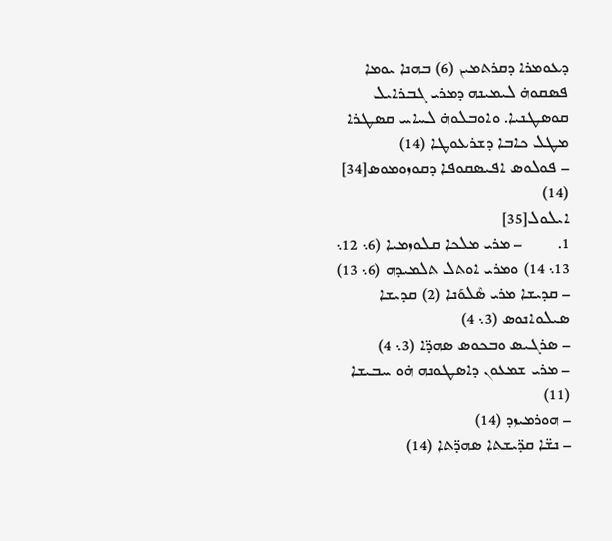ܕܥܘܡܪܐ ܕܩܪܬܡܝܢ (6) ܒܗܢܐ ܝܘܡܐ ܦܣܩܘܗ̇ ܠܝܡܝܢܗ ܕܡܪܝ ܓܒܪܐܝܠ ܩܘܣܛܢܝܐ. ܘܐܘܒܠܘܗ̇ ܠܚܐܚ ܩܣܛܪܐ ܡܛܠ ܟܐܒܐ ܕܫܪܥܘܛܐ (14)
– ܦܘܠܘܣ ܐܦܝܣܩܘܦܐ ܕܩܘܙܘܡܘܣ[34] (14)
ܐܝܠܘܠ[35]
1.        – ܡܪܝ ܡܠܟܐ ܩܠܘܙܡܝܐ (6܆ 12܆ 13܆ 14) ܘܡܪܝ ܐܘܬܠ ܬܠܡܝܕܗ (6܆ 13)
– ܩܕܝܫܐ ܡܪܝ ܣܶܠܘܰܢܐ (2) ܩܕܝܫܐ ܣܝܠܘܐܢܘܣ (3܆ 4)
– ܣܪܓܝܣ ܘܒܟܘܣ ܣܗܕ̈ܐ (3܆ 4)
– ܡܪܝ ܫܡܥܘܢ ܕܐܣܛܘܢܗ ܗ̇ܘ ܚܒܝܫܐ (11)
– ܗܘܪܡܝܙܕ (14)
– ܢܫ̈ܐ ܩܕ̈ܝܫܬܐ ܣܗܕ̈ܬܐ (14)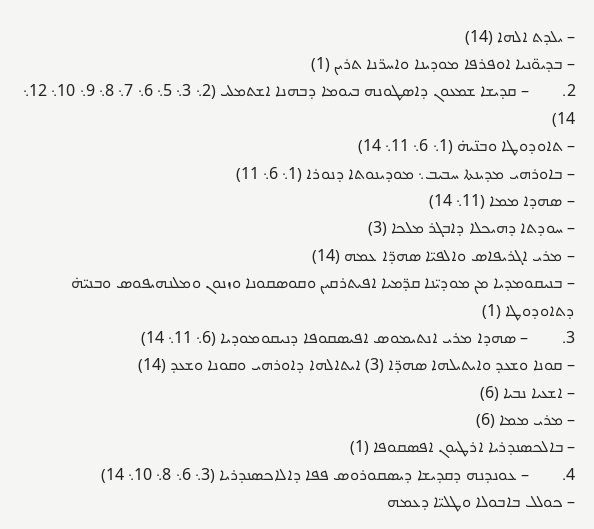– ܝܠܕܬ ܐܠܗܐ (14)
– ܒܕܝܘ̈ܢܝܐ ܐܘܦܪܦܐ ܡܘܕܝܢܐ ܘܐܚܪ̈ܢܐ ܬܪܝܢ (1)
2.        – ܩܕܝܫܐ ܫܡܥܘܢ ܕܐܣܛܘܢܗ ܒܝܘܡܐ ܕܒܗܢܐ ܐܫܬܡܠܝ (2܆ 3܆ 5܆ 6܆ 7܆ 8܆ 9܆ 10܆ 12܆ 14)
– ܬܐܘܕܘܛܐ ܘܒܢ̈ܝܗ̇ (1܆ 6܆ 11܆ 14)
– ܒܐܘܪܗܝ ܡܕܝܢܬܐ ܚܒܝܒ܆ ܡܘܕܝܢܘܬܐ ܕܢܘܪܐ (1܆ 6܆ 11)
– ܣܗܕܐ ܡܡܐ (11܆ 14)
– ܚܘܕܬܐ ܕܗܝܟܠܐ ܕܐܒܓܪ ܡܠܟܐ (3)
– ܡܪܝ ܐܓܪܝܦܐܣ ܘܐܠܦܝ̈ܐ ܣܗܕ̈ܐ ܥܡܗ (14)
– ܒܢܝܩܘܡܕܝܐ ܡܢ ܡܘܕܝ̈ܢܐ ܩܕ̈ܡܝܐ ܐܦܝܬܪܩܝܢ ܘܩܘܣܩܘܢܐ ܘܙܢܘܢ ܘܡܠܢܗܝܦܘܣ ܘܒܢܝ̈ܗ̇ ܕܬܐܘܕܘܛܐ (1)
3.        – ܣܗܕܐ ܡܪܝ ܐܢܬܝܡܘܣ ܐܦܝܣܩܘܦܐ ܕܢܝܩܘܡܘܕܝܐ (6܆ 11܆ 14)
– ܩܘܢܐ ܘܫܥܕ ܘܐܝܬܝܠܗܐ ܣܗܕ̈ܐ (3) ܐܝܬܐܠܗܐ ܕܐܘܪܗܝ ܘܩܘܢܐ ܘܫܥܕ (14)
– ܐܫܥܝܐ ܢܒܝܐ (6)
– ܡܪܝ ܡܡܐ (6)
– ܒܐܠܟܣܢܕܪܝܐ ܐܪܛܝܘܢ ܐܦܣܩܘܦܐ (1)
4.        – ܥܘܢܕܢܗ ܕܩܕܝܫܐ ܕܝܣܩܘܪܘܣ ܦܦܐ ܕܐܠܐܟܣܢܕܪܝܐ (3܆ 6܆ 8܆ 10܆ 14)
– ܟܘܠܠ ܒܐܒܘܠܐ ܘܛܠܝ̈ܐ ܕܥܡܗ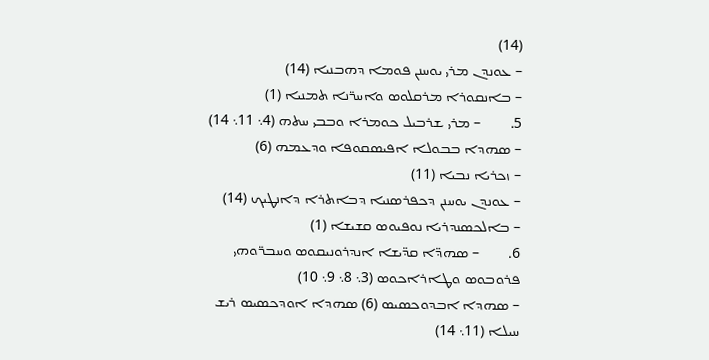(14)
– ܥܘܢܕܢ ܡܪܝ ܝܘܚܢܢ ܦܘܡܐ ܕܗܒܢܝܐ (14)
– ܒܐܢܩܘܪܐ ܡܪܩܠܘܣ ܘܐܚܪ̈ܢܐ ܬܡܢܝܐ (1)
5.        – ܡܪܝ ܫܪܒܝܠ ܟܘܡܪܐ ܘܒܒܝ ܚܬܗ (4܆ 11܆ 14)
– ܣܗܕܐ ܒܒܘܠܐ ܐܦܝܣܩܘܦܐ ܘܕܥܡܗ (6)
– ܙܟܪܝܐ ܢܒܝܐ (11)
– ܥܘܢܕܢ ܝܘܚܢܢ ܕܟܦܪܣܢܝܐ ܕܒܐܬܪܐ ܕܐܢܛܝܟ (14)
– ܒܐܠܟܣܢܕܪܝܐ ܢܘܦܝܘܣ ܩܫܝܫܐ (1)
6.        – ܣܗܕ̈ܐ ܩܕ̈ܝܫܐ ܐܢܕܪܘܢܝܩܘܣ ܘܚܒܪ̈ܘܗܝ ܦܪܘܒܘܣ ܘܛܐܪܐܟܘܣ (3܆ 8܆ 9܆ 10)
– ܣܗܕܐ ܐܒܕܘܟܣܝܣ (6) ܣܗܕܐ ܐܘܕܟܣܝܣ ܪܝܫ ܚܝܠܐ (11܆ 14)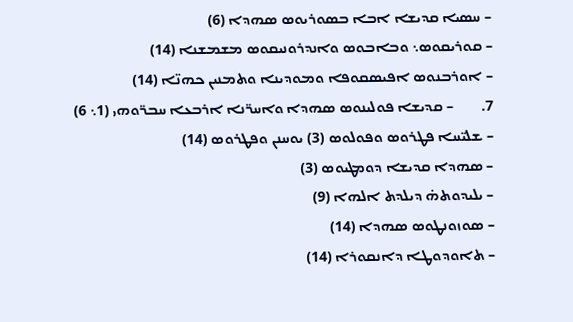– ܚܣܝܐ ܩܕܝܫܐ ܐܒܐ ܒܣܘܪܝܘܣ ܣܗܕܐ (6)
– ܩܘܪܝܩܘܣ܆ ܘܒܐܒܘܣ ܘܐܢܕܪܘܢܝܩܘܣ ܡܫܡܫܢܐ (14)
– ܐܘܪܒܢܘܣ ܐܦܝܣܩܘܦܐ ܘܡܘܕܝܢܐ ܘܬܡܢܝܢ ܟܗܢ̈ܐ (14)
7.        – ܩܕܝܫܐ ܦܘܠܝܢܘܣ ܣܗܕܐ ܘܐܚܪ̈ܢܐ ܐܪܒܥܐ ܚܒܪ̈ܘܗܝ (1܆ 6)
– ܫܠܝ̈ܚܐ ܦܛܪܘܣ ܘܦܘܠܘܣ (3) ܝܘܚܢܢ ܘܦܛܪܘܣ (14)
– ܣܗܕܐ ܩܕܝܫܐ ܕܘܡܛܝܘܣ (3)
– ܝܠܝܕܘܬܗ̇ ܕܝܠܕܬ ܐܠܗܐ (9)
– ܣܘܙܘܢܛܘܣ ܣܗܕܐ (14)
– ܬܐܘܕܘܛܐ ܕܐܢܩܘܪܐ (14)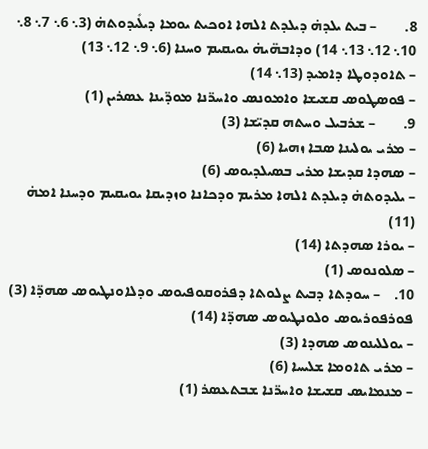8.        – ܒܝܬ ܝܠܕܗ̇ ܕܝܠܕܬ ܐܠܗܐ ܐܘܟܝܬ ܝܘܡܐ ܕܝܠܺܝܕܘܬܗ̇ (3܆ 6܆ 7܆ 8܆ 10܆ 12܆ 13܆ 14) ܘܕܐܒܗ̈ܝܗ̇ ܝܘܝܩܝܡ ܘܚܢܐ (6܆ 9܆ 12܆ 13)
– ܬܐܘܕܘܛܐ ܕܐܡܝܕ (13܆ 14)
– ܦܘܣܛܘܣ ܩܫܝܫܐ ܘܐܡܘܢܣ ܘܐܚܪ̈ܢܐ ܡܘܕ̈ܝܢܐ ܥܣܪܝܢ (1)
9.        – ܫܪܒܝܠ ܘܚܬܗ ܩܕܝ̈ܫܐ (3)
– ܡܪܝ ܝܘܠܝܢܐ ܣܒܐ ܙܗܝܐ (6)
– ܣܗܕܐ ܩܕܝܫܐ ܡܪܝ ܒܣܝܠܕܝܘܣ (6)
– ܝܠܝܕܘܬܗ̇ ܕܝܠܕܬ ܐܠܗܐ ܡܪܝܡ ܘܕܟܐܢܐ ܘܙܕܝܩܐ ܝܘܝܩܝܡ ܘܕܚܢܐ ܐܡܗ̇ (11)
– ܝܘܪܐ ܣܗܕܬܐ (14)
– ܣܠܘܢܘܣ (1)
10.    – ܚܘܕܬܐ ܕܒܝܬ ܨܠܘܬܐ ܕܦܪܘܩܘܦܝܘܣ ܘܕܠܐܘܢܛܝܘܣ ܣܗܕ̈ܐ (3) ܦܘܪܦܘܪܝܘܣ ܘܠܘܢܛܝܘܣ ܣܗܕ̈ܐ (14)
– ܝܘܠܠܝܢܘܣ ܣܗܕܐ (3)
– ܡܪܝ ܬܐܘܡܐ ܫܠܝܚܐ (6)
– ܡܢܡܐܝܣ ܩܫܝܫܐ ܘܐܚܪ̈ܢܐ ܫܒܬܥܣܪ (1)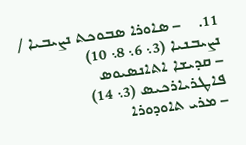11.    – ܣܐܘܪܐ ܣܒܘܟܬ ܢܨܝܒܝܐ / ܢܨܝܒܢܝܐ (3܆ 6܆ 8܆ 10)
– ܩܕܝܫܐ ܐܬܐܢܣܝܘܣ ܦܐܛܪܝܐܪܟܝܣ (3܆ 14)
– ܡܪܝ ܬܐܘܕܘܪܐ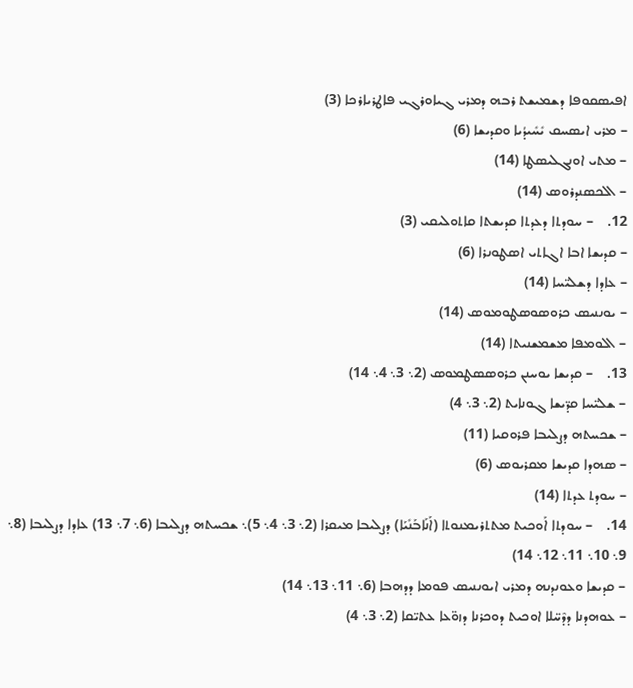ܐܦܝܣܩܘܦܐ ܕܫܡܝܫܬ ܪܒܗ ܕܡܪܝ ܓܝܐܘܪܓܝ ܦܐܛܪܝܐܪܟܐ (3)
– ܡܪܝ ܐܝܣܚܩ ܝܺܚܺܝܕܳܝܐ ܘܩܕܝܫܐ (6)
– ܡܬܝ ܐܘܢܓܠܝܣܛܐ (14)
– ܐܠܟܣܢܕܪܘܣ (14)
12.    – ܚܘܕܬܐ ܕܥܕܬܐ ܩܕܝܫܬܐ ܩܐܬܘܠܝܩܝ (3)
– ܩܕܝܫܐ ܐܒܐ ܐܓܐܬܝ ܐܣܛܘܢܪܐ (6)
– ܥܐܕܐ ܕܫܠܝ̈ܚܐ (14)
– ܝܘܢܢܝܣ ܟܪܘܣܘܣܛܘܡܘܣ (14)
– ܐܠܘܡܦܐ ܡܫܡܫܢܝܬܐ (14)
13.    – ܩܕܝܫܐ ܝܘܚܢܢ ܟܪܘܣܣܛܡܘܣ (2܆ 3܆ 4܆ 14)
– ܫܠܝ̈ܚܐ ܩܕ̈ܝܫܐ ܓܘܢܐܝܬ (2܆ 3܆ 4)
– ܫܟܚܬܗ ܕܨܠܝܒܐ ܦܪܘܩܝܐ (11)
– ܣܗܕܐ ܩܕܝܫܐ ܡܩܪܝܘܣ (6)
– ܚܘܕܬ ܥܕܬܐ (14)
14.    – ܚܘܕܬܐ ܐܰܘܟܝܬ ܡܬܬܪܝܡܢܘܬܐ (ܐܰܢܰܐܒܰܢܺܝܰܐ) ܕܨܠܝܒܐ ܡܝܩܪܐ (2܆ 3܆ 4܆ 5)܆ ܫܟܚܬܗ ܕܨܠܝܒܐ (6܆ 7܆ 13) ܥܐܕܐ ܕܨܠܝܒܐ (8܆ 9܆ 10܆ 11܆ 12܆ 14)
– ܩܕܝܫܐ ܘܥܘܢܕܢܗ ܕܡܪܝ ܐܝܘܢܢܝܣ ܦܘܡܐ ܕܕܗܒܐ (6܆ 11܆ 13܆ 14)
– ܥܘܗܕܢܐ ܕܕܶܚ̈ܠܐ ܐܘܟܝܬ ܕܘܟܪܢܐ ܕܙܘ̈ܥܐ ܥܬܝ̈ܩܐ (2܆ 3܆ 4)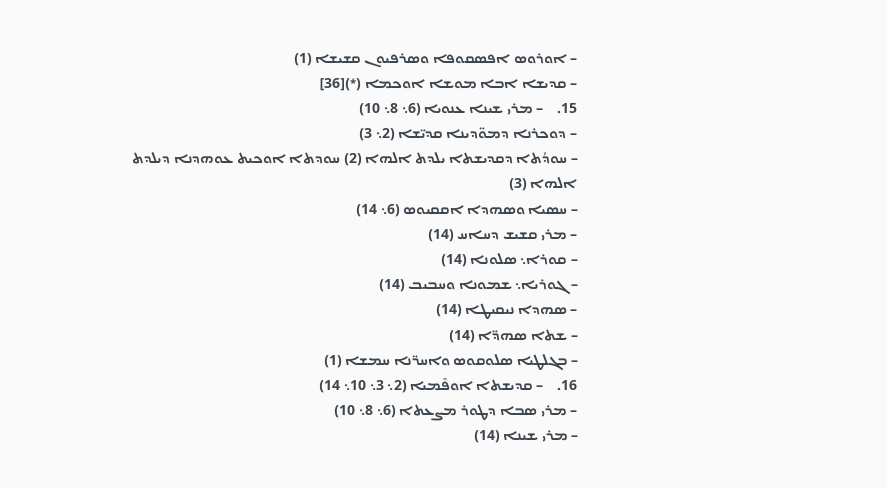– ܐܘܪܘܣ ܐܦܣܩܘܦܐ ܘܣܪܦܝܘܢ ܩܫܝܫܐ (1)
– ܩܕܝܫܐ ܐܒܐ ܡܘܫܐ ܐܘܟܡܐ (*)[36]
15.    – ܡܪܝ ܫܝܢܐ ܥܢܘܝܐ (6܆ 8܆ 10)
– ܕܘܟܪܢܐ ܕܡܘ̈ܕܝܢܐ ܩܕܝ̈ܫܐ (2܆ 3)
– ܚܘܕܳܬܐ ܕܩܕܝܫܬܐ ܝܠܕܬ ܐܠܗܐ (2) ܚܘܕܬܐ ܐܘܟܝܬ ܥܘܗܕܢܐ ܕܝܠܕܬ ܐܠܗܐ (3)
– ܚܣܝܐ ܘܣܗܕܐ ܐܩܩܝܘܣ (6܆ 14)
– ܡܪܝ ܩܫܝܫ ܕܚܐܚ (14)
– ܩܘܪܐ܆ ܣܠܘܢܐ (14)
– ܓܘܪܝܐ܆ ܫܡܘܢܐ ܘܚܒܝܒ (14)
– ܣܗܕܐ ܢܝܩܝܛܐ (14)
– ܫܬܐ ܣܗܕ̈ܐ (14)
– ܒܓܠܛܝܐ ܣܠܘܩܘܣ ܘܐܚܪ̈ܢܐ ܚܡܫܐ (1)
16.    – ܩܕܝܫܬܐ ܐܘܦܶܡܝܐ (2܆ 3܆ 10܆ 14)
– ܡܪܝ ܣܒܐ ܕܛܘܪ ܡܨܥܬܐ (6܆ 8܆ 10)
– ܡܪܝ ܫܝܢܐ (14)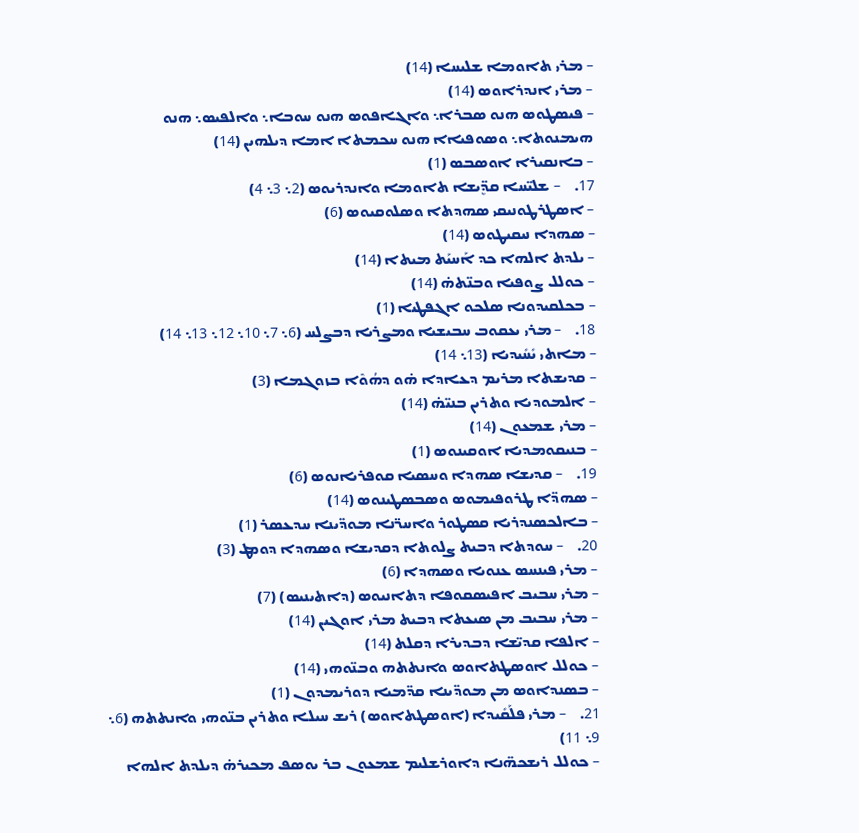– ܡܪܝ ܬܐܘܡܐ ܫܠܝܚܐ (14)
– ܡܪܝ ܐܢܕܪܐܘܣ (14)
– ܦܝܣܛܘܣ ܗܢܘ ܣܒܪܐ܆ ܘܐܓܐܦܘܣ ܗܢܘ ܚܘܒܐ܆ ܘܐܠܦܝܣ܆ ܗܢܘ ܗܝܡܢܘܬܐ܆ ܘܣܘܦܝܐܐ ܗܢܘ ܚܟܡܬܐ ܐܡܐ ܕܝܠܗܝܢ (14)
– ܒܐܢܩܝܪܐ ܐܘܣܒܣ (1)
17.    – ܫܠܝ̈ܚܐ ܩܕܷ̈ܝܫܐ ܬܐܘܡܐ ܘܐܢܕܪܝܘܣ (2܆ 3܆ 4)
– ܐܣܛܪܛܘܢܝܩܝ ܣܗܕܬܐ ܘܣܠܘܩܝܘܣ (6)
– ܣܗܕܐ ܢܝܩܝܛܘܣ (14)
– ܝܠܕܬ ܐܠܗܐ ܟܕ ܐܰܚܝܰܬ ܡܝܬܐ (14)
– ܟܘܠܠ ܨܘܦܝܐ ܘܒܢ̈ܬܗ̇ (14)
– ܒܟܠܩܝܕܘܢܐ ܣܠܟܘ ܐܓܦܛܝܐ (1)
18.    – ܡܪܝ ܝܥܩܘܒ ܚܒܝܫܝܐ ܘܡܨܪܝܐ ܕܒܨܠܚ (6܆ 7܆ 10܆ 12܆ 13܆ 14)
– ܡܐܬܝ ܝܺܚܺܝܕܝܐ (13܆ 14)
– ܩܕܝܫܬܐ ܡܪܝܡ ܕܥܐܕܐ ܗ̇ܘ ܕܗܳܘܶܐ ܒܙܘܓܡܐ (3)
– ܐܠܡܘܕܝܐ ܘܬܪܝܢ ܒܢܝ̈ܗ̇ (14)
– ܡܪܝ ܫܡܥܘܢ (14)
– ܒܢܝܩܘܡܕܝܐ ܐܘܩܝܢܘܣ (1)
19.    – ܩܕܝܫܐ ܣܗܕܐ ܘܚܣܝܐ ܩܘܦܪܝܐܢܘܣ (6)
– ܣܗܕ̈ܐ ܛܪܘܦܝܡܘܣ ܘܣܒܣܛܝܢܘܣ (14)
– ܒܐܠܟܣܢܕܪܝܐ ܩܣܛܘܪ ܘܐܚܪ̈ܢܐ ܡܘܕ̈ܝܢܐ ܚܕܥܣܪ (1)
20.    – ܚܘܕܬܐ ܕܒܝܬ ܨܠܘܬܐ ܕܩܕܝܫܐ ܘܣܗܕܐ ܕܘܡܛ (3)
– ܡܪܝ ܦܝܢܚܣ ܥܢܘܝܐ ܘܣܗܕܐ (6)
– ܡܪܝ ܚܒܝܒ ܐܦܝܣܩܘܦܐ ܕܬܐܢܝܘܣ (ܕܐܬܝܢܝܣ) (7)
– ܡܪܝ ܚܒܝܒ ܡܢ ܣܝܥܬܐ ܕܒܝܬ ܡܪܝ ܐܘܓܝܢ (14)
– ܐܠܦܐ ܩܕܝ̈ܫܐ ܕܒܕܝܪܐ ܕܩܠܬ (14)
– ܟܘܠܠ ܐܘܣܛܬܐܘܣ ܘܐܢܬܬܗ ܘܒܢ̈ܘܗܝ (14)
– ܒܣܢܕܐܘܣ ܡܢ ܡܘܕ̈ܝܢܐ ܩܕ̈ܡܝܐ ܕܘܪܝܡܕܘܢ (1)
21.    – ܡܪܝ ܦܠܰܩܺܝܕܐ (ܐܘܣܛܬܐܘܣ) ܪܝܫ ܚܝܠܐ ܘܬܪܝܢ ܒܢ̈ܘܗܝ ܘܐܢܬܬܗ (6܆ 9܆ 11)
– ܟܘܠܠ ܪܝܫܟܗ̈ܢܐ ܕܐܘܪܫܠܝܡ ܫܡܥܘܢ ܒܪ ܝܘܣܦ ܡܟܝܪܗ̇ ܕܝܠܕܬ ܐܠܗܐ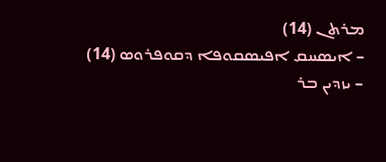ܡܪܬܢ (14)
– ܐܝܣܚܩ ܐܦܝܣܩܘܦܐ ܕܩܘܦܪܘܣ (14)
– ܝܙܕܝܢ ܒܪ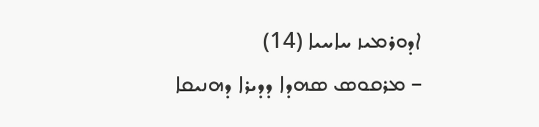ܐܕܘܪܡܝܙ ܚܐܚܝܐ (14)
– ܡܪܩܘܣ ܣܗܕܐ ܕܕܝܪܐ ܕܗܢܝܩܐ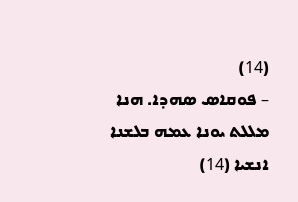(14)
– ܦܘܩܐܣ ܣܗܕܐ. ܗܢܐ ܡܠܠܬ ܝܘܢܐ ܥܡܗ ܒܠܫܢܐ ܐܢܫܝܐ (14)